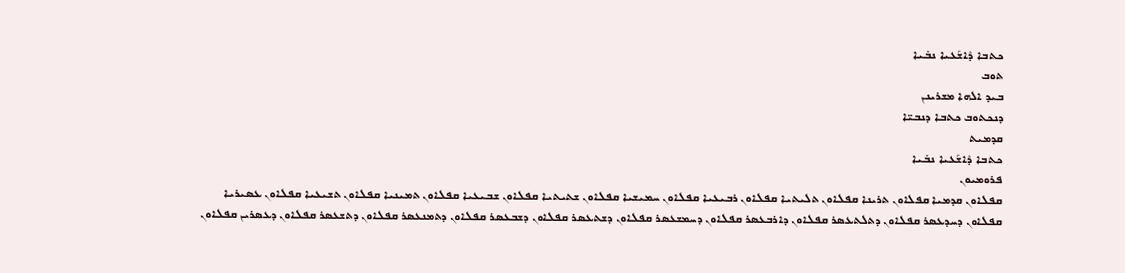ܟܬܒܐ ܕܶܐܫܰܥܝܐ ܢܒܺܝܐ
ܬܘܒ
ܒܝܕ ܐܠܗܐ ܡܫܪܝܢܢ
ܕܢܟܬܘܒ ܟܬܒܐ ܕܢܒܝ̈ܐ
ܩܕܡܝܬ
ܟܬܒܐ ܕܶܐܫܰܥܝܐ ܢܒܺܝܐ
ܦܪܘܡܝܘܢ
ܩܦܠܐܘܢ ܩܕܡܝܐ ܩܦܠܐܘܢ ܬܪܝܢܐ ܩܦܠܐܘܢ ܬܠܝܬܝܐ ܩܦܠܐܘܢ ܪܒܝܥܝܐ ܩܦܠܐܘܢ ܚܡܝܫܝܐ ܩܦܠܐܘܢ ܫܬܝܬܝܐ ܩܦܠܐܘܢ ܫܒܝܥܝܐ ܩܦܠܐܘܢ ܬܡܝܢܝܐ ܩܦܠܐܘܢ ܬܫܝܥܝܐ ܩܦܠܐܘܢ ܥܣܝܪܝܐ
ܩܦܠܐܘܢ ܕܚܕܥܣܪ ܩܦܠܐܘܢ ܕܬܠܬܥܣܪ ܩܦܠܐܘܢ ܕܐܪܒܥܣܪ ܩܦܠܐܘܢ ܕܚܡܫܥܣܪ ܩܦܠܐܘܢ ܕܫܬܥܣܪ ܩܦܠܐܘܢ ܕܫܒܥܣܪ ܩܦܠܐܘܢ ܕܬܡܢܥܣܪ ܩܦܠܐܘܢ ܕܬܫܥܣܪ ܩܦܠܐܘܢ ܕܥܣܪܝܢ ܩܦܠܐܘܢ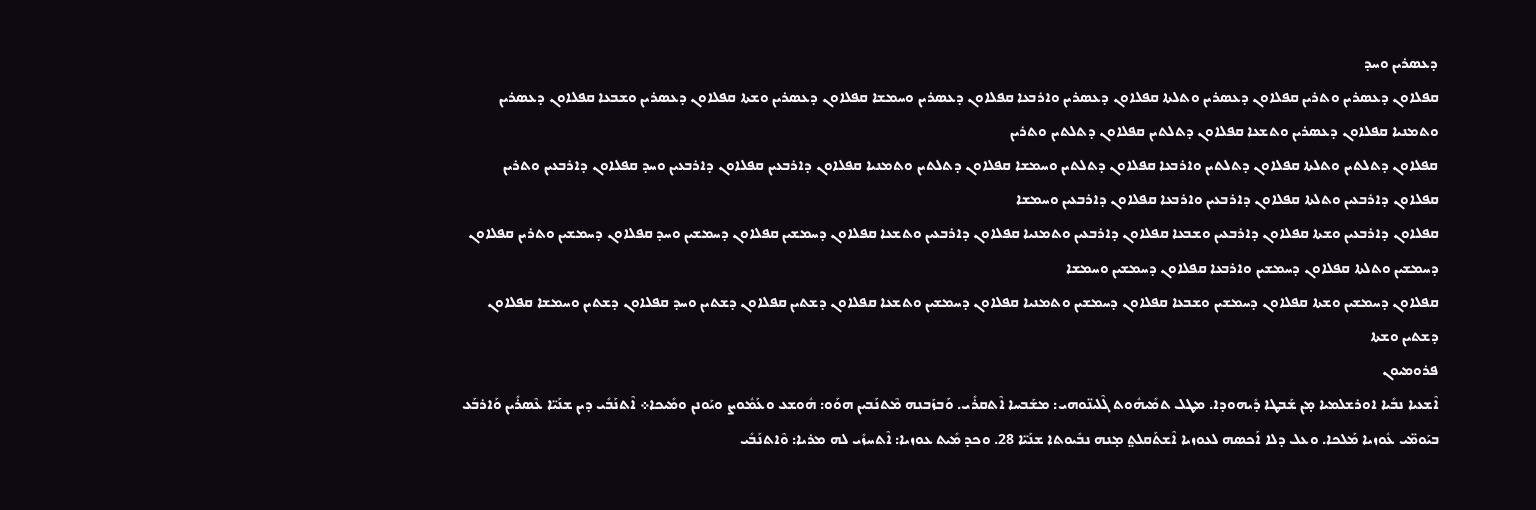ܕܥܣܪܝܢ ܘܚܕ
ܩܦܠܐܘܢ ܕܥܣܪܝܢ ܘܬܪܝܢ ܩܦܠܐܘܢ ܕܥܣܪܝܢ ܘܬܠܬܐ ܩܦܠܐܘܢ ܕܥܣܪܝܢ ܘܐܪܒܥܐ ܩܦܠܐܘܢ ܕܥܣܪܝܢ ܘܚܡܫܐ ܩܦܠܐܘܢ ܕܥܣܪܝܢ ܘܫܬܐ ܩܦܠܐܘܢ ܕܥܣܪܝܢ ܘܫܒܥܐ ܩܦܠܐܘܢ ܕܥܣܪܝܢ ܘܬܡܢܝܐ ܩܦܠܐܘܢ ܕܥܣܪܝܢ ܘܬܫܥܐ ܩܦܠܐܘܢ ܕܬܠܬܝܢ ܩܦܠܐܘܢ ܕܬܠܬܝܢ ܘܬܪܝܢ
ܩܦܠܐܘܢ ܕܬܠܬܝܢ ܘܬܠܬܐ ܩܦܠܐܘܢ ܕܬܠܬܝܢ ܘܐܪܒܥܐ ܩܦܠܐܘܢ ܕܬܠܬܝܢ ܘܚܡܫܐ ܩܦܠܐܘܢ ܕܬܠܬܝܢ ܘܬܡܢܝܐ ܩܦܠܐܘܢ ܕܐܪܒܥܝܢ ܩܦܠܐܘܢ ܕܐܪܒܥܝܢ ܘܚܕ ܩܦܠܐܘܢ ܕܐܪܒܥܝܢ ܘܬܪܝܢ ܩܦܠܐܘܢ ܕܐܪܒܥܝܢ ܘܬܠܬܐ ܩܦܠܐܘܢ ܕܐܪܒܥܝܢ ܘܐܪܒܥܐ ܩܦܠܐܘܢ ܕܐܪܒܥܝܢ ܘܚܡܫܐ
ܩܦܠܐܘܢ ܕܐܪܒܥܝܢ ܘܫܬܐ ܩܦܠܐܘܢ ܕܐܪܒܥܝܢ ܘܫܒܥܐ ܩܦܠܐܘܢ ܕܐܪܒܥܝܢ ܘܬܡܢܝܐ ܩܦܠܐܘܢ ܕܐܪܒܥܝܢ ܘܬܫܥܐ ܩܦܠܐܘܢ ܕܚܡܫܝܢ ܩܦܠܐܘܢ ܕܚܡܫܝܢ ܘܚܕ ܩܦܠܐܘܢ ܕܚܡܫܝܢ ܘܬܪܝܢ ܩܦܠܐܘܢ ܕܚܡܫܝܢ ܘܬܠܬܐ ܩܦܠܐܘܢ ܕܚܡܫܝܢ ܘܐܪܒܥܐ ܩܦܠܐܘܢ ܕܚܡܫܝܢ ܘܚܡܫܐ
ܩܦܠܐܘܢ ܕܚܡܫܝܢ ܘܫܬܐ ܩܦܠܐܘܢ ܕܚܡܫܝܢ ܘܫܒܥܐ ܩܦܠܐܘܢ ܕܚܡܫܝܢ ܘܬܡܢܝܐ ܩܦܠܐܘܢ ܕܚܡܫܝܢ ܘܬܫܥܐ ܩܦܠܐܘܢ ܕܫܬܝܢ ܩܦܠܐܘܢ ܕܫܬܝܢ ܘܚܕ ܩܦܠܐܘܢ ܕܫܬܝܢ ܘܚܡܫܐ ܩܦܠܐܘܢ ܕܫܬܝܢ ܘܫܬܐ
ܦܪܘܡܝܘܢ
ܐܶܫܥܝܐ ܢܒܺܝܐ ܐܘܪܫܠܡܝܐ ܡ̣ܢ ܫܰܒܛܐ ܕܺܝܗܘܕܐ. ܡܛܠ ܬܡܺܝܗܽܘܬ ܓܶܠܝܢ̈ܘܗܝ: ܡܫܰܒܚܐ ܐܶܬܩܪܺܝ. ܘܰܒܙܰܒܢܗ ܡܶܬܢܰܒܝܢ ܗܘܰܘ: ܗܽܘܫܥ ܘܥܰܡܽܘܨ ܘܝܰܘܢܢ ܘܡܺܝܟܐ܀ ܐܶܬܢܰܒܺܝ ܕܝܢ ܫܢܰܝ̈ܐ ܥܶܣܪܺܝܢ ܘܰܐܪܒܰܥ ܒܝܰܘܡ̈ܝ ܥܽܘܙܝܐ ܡܰܠܟܐ. ܘܥܠ ܕܠܐ ܐܰܟܣܗ ܠܥܘܙܝܐ ܐܶܫܬܰܩܠܬ݀ ܡ̣ܢܗ ܢܒܺܝܘܬܐ ܫܢܰܝ̈ܐ 28. ܘܟܕ ܡܺܝܬ ܥܘܙܝܐ: ܐܶܬܚܙܺܝ ܠܗ ܡܪܝܐ: ܘܶܐܬܢܰܒܺܝ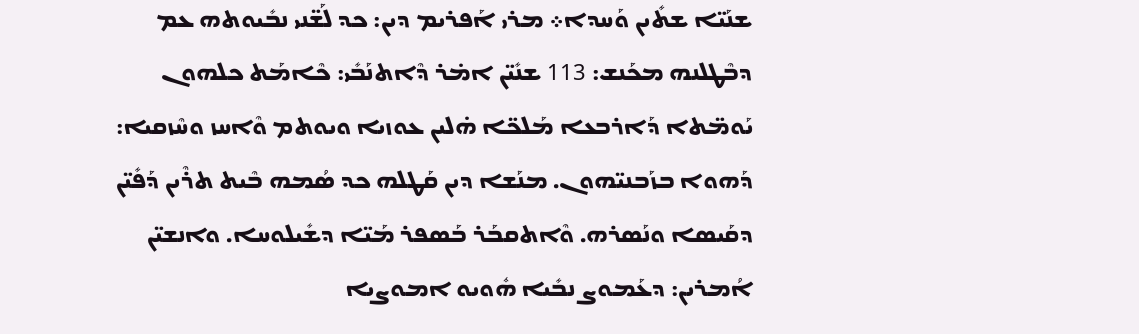ܫܢܰܝ̈ܐ ܫܬܺܝܢ ܘܰܚܕܐ܀ ܡܪܝ ܐܰܦܪܝܡ ܕܝܢ: ܟܕ ܠܰܫ̈ܢܝ ܢܒܺܝܘܬܗ ܥܡ ܕܒܶܛܠܢܗ ܡܟܰܢܫ: 113 ܫܢܺܝ̈ܢ ܐܡ̇ܪ ܕܶܐܬܢܰܒܺܝ: ܟܶܐܡܰܬ ܟܠܗܘܢ ܝܰܘܡ̈ܬܐ ܕܰܐܪܒܥܐ ܡܰܠܟ̈ܐ ܗ̇ܠܝܢ ܥܘܙܝܐ ܘܝܘܬܡ ܘܶܐܚܙ ܘܚܶܙܩܝܐ: ܕܰܗܘܐ ܒܙܰܒܢܝ̈ܗܘܢ. ܡܢܰܫܐ ܕܝܢ ܩܰܛܠܗ ܟܕ ܣܳܡܗ ܒܶܝܬ ܬܪܶܝܢ ܕܰܦܺܝ̈ܢ ܕܩܰܝܣܐ ܘܢܰܣܪܗ. ܘܶܐܬܩܒܰܪ ܒܰܣܦܪ ܡܰܝ̈ܐ ܕܫܺܝܠܘܚܐ. ܘܐܢܫܝ̈ܢ ܐܳܡܪܝܢ: ܕܥܰܡܘܨ ܢܒܺܝܐ ܗܽܘܝܘ ܐܡܘܨܝܐ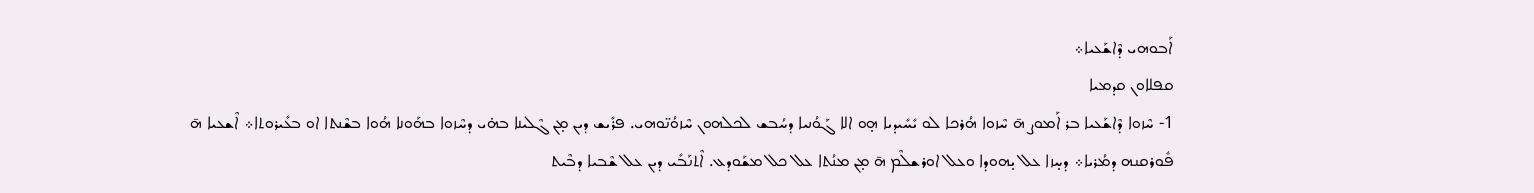ܐܰܒܘܗܝ ܕܶܐܫܰܥܝܐ܀
ܩܦܠܐܘܢ ܩܕܡܝܐ
1- ܚܶܙܘܐ ܕܶܐܫܰܥܝܐ ܒܪ ܐܰܡܘܨ ܗ̄ ܚܶܙܘܐ ܗܳܪܟܐ ܠܘ ܝܺܚܺܝܕܝܐ ܗ̣ܘ ܐܠܐ ܓܰܘܳܢܝܐ ܕܚܳܒܫ ܠܟܠܗܘܢ ܚܶܙܘܳܢ̈ܘܗܝ. ܦܪܺܝܫ ܕܝܢ ܡ̣ܢ ܓܶܠܝܢܐ ܒܗ̇ܝ ܕܚܶܙܘܐ ܒܗܰܘܢܐ ܗܳܘܐ ܒܫܶܢܬܐ ܐܘ ܒܥܺܝܪܘܬܐ܀ ܐܶܫܥܝܐ ܗ̄ ܦܽܘܪܩܢܗ ܕܡܳܪܝܐ܀ ܕܚ̣ܙܐ ܥܠ ܝ̣ܗܘܕܐ ܘܥܠ ܐܘܪܫܠܶܡ ܗ̄ ܡ̣ܢ ܡܢܳܬܐ ܥܠ ܟܠ ܡܫܰܘܕܥ. ܐܶܬܢܰܒܺܝ ܕܝܢ ܥܠ ܫܶܒܝܐ ܕܒܶܝܬ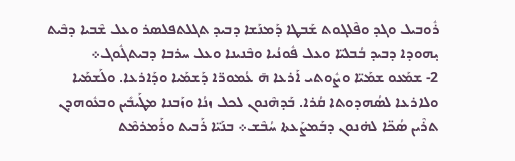ܪܽܘܒܝܠ ܘܓܕ ܘܦܶܠܓܘܬ ܫܰܒܛܐ ܕܰܡܢܰܫܐ ܕܒܝܕ ܬܓܠܬܦܠܣܪ ܘܥܠ ܫܶܒܝܐ ܕܒܶܝܬ ܝ̣ܗܘܕܐ ܕܒܝܕ ܒܳܒܠܝ̈ܐ ܘܥܠ ܦܽܘܢܳܝܐ ܘܒܶܢܝܢܐ ܘܥܠ ܚܪܒܐ ܕܒܝܬܓܽܘܓ܀
2- ܫܡܰܥܘ ܫܡܰܝ̈ܐ ܘܨܽܘܬܝ ܐܰܪܥܐ ܗ̄ ܥܳܡܘܪ̈ܐ ܕܰܫܡܰܝܐ ܘܕܰܐܪܥܐ. ܘܠܰܫܡܰܝܐ ܘܠܐܪܥܐ ܠܣܳܗܕܘܬܐ ܩܳܪܐ. ܒܰܕܗܶܢܘܢ ܠܟܠ ܙܢܳܐ ܘܙܰܒܢܐ ܡܛܰܝܒܺܝܢ ܘܒܥܽܘܗܕܢ ܬܪܶܝܢ ܣܳܟ̈ܐ ܠܗ̇ܢܘܢ ܕܒܰܡܨܰܥܬܐ ܚܳܒܶܫ܀ ܒܢܰܝ̈ܐ ܪܰܒܝܬ ܘܪܰܡܪܡܶܬ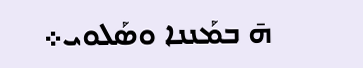ܗ̄ ܒܡܰܢܢܐ ܘܣܰܠܘܝ܀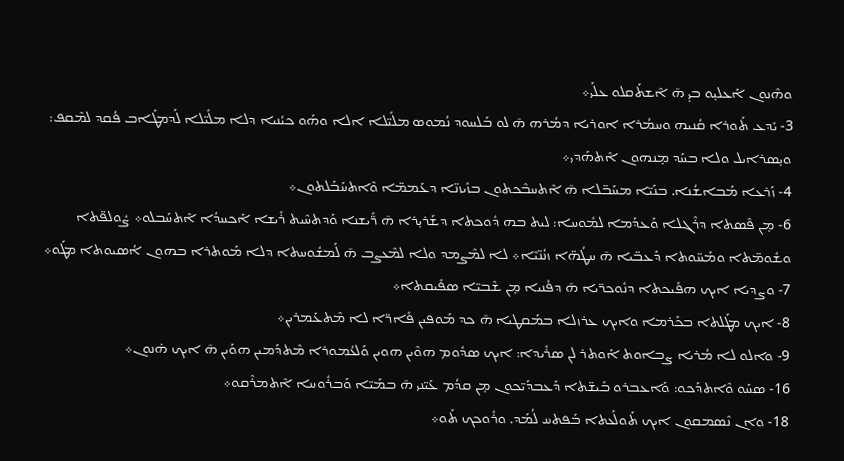ܘܗܶܢܘܢ ܐܰܥܠܝ̣ܘ ܒܝ̣ ܗ̄ ܐܶܫܬܰܩܠܘ ܥܠܰܝ܀
3- ܝܺܕܥ ܬܰܘܪܐ ܩܳܢܝܗ ܘܚܡܳܪܐ ܐܘܪܝܐ ܕܡܳܪܗ ܗ̄ ܠܘ ܒܰܠܚܘܕ ܢܳܡܘܣ ܡܠܺܝ̈ܠܐ ܐܠܐ ܘܗܰܘ ܟܝܳܢܝܐ ܕܠܐ ܡܠܺܝ̈ܠܐ ܠܰܕܡܛܰܐܒ ܦܳܩܕ ܠܡܶܩܦ: ܘܝ̣ܣܪܐܝܠ ܘܠܐ ܒܚܰܕ ܡ̣ܢܗܘܢ ܐܶܬܗܰܕܝ܀
4- ܙܰܪܥܐ ܡܰܒܐܫܳܢܐ. ܒܢܰܝ̈ܐ ܡܚܰܒ̈ܠܐ ܗ̄ ܐܶܬܚܒܶܟܬܘܢ ܒܙܺܝܙܢ̈ܐ ܕܥܰܡܡ̈ܐ ܘܶܐܬܚܰܒܰܠܬܘܢ܀
6- ܡ̣ܢ ܦܶܣܬܐ ܕܪܶܓܠܐ ܘܰܥܕܰܡܐ ܠܡܽܘܚܐ: ܠܝܬ ܒܗ ܕܽܘܟܬܐ ܕܫܰܪܝ̣ܪܐ ܗ̄ ܪ̈ܺܝܫܢܐ ܘܰܕܬܚܶܝܬ ܪܺܝܫܐ ܐܰܟܚܕܳܐ ܐܶܬܚܰܒܠܘ܀ ܨܽܘܠܦ̈ܬܐ ܘܫܽܘܡ̈ܬܐ ܘܡܰܚ̈ܘܬܐ ܕܰܥܒ̈ܝܐ ܗ̄ ܚܛܳܗ̈ܐ ܙܢܳܢ̈ܝܶܐ܀ ܠܐ ܠܡܶܨܡܕ ܘܠܐ ܠܡܶܥܨܒ ܗ̄ ܠܰܡܫܽܘܚܬܐ ܕܠܐ ܡܰܘܬܪܐ ܒܗܘܢ ܐܳܣܝܘܬܐ ܡܛܰܘ܀
7- ܘܨܕܝܐ ܐܝܟ ܗܦܺܝܟܬܐ ܕܢܽܘܟܪ̈ܝܐ ܗ̄ ܕܦܳܢܝܐ ܡ̣ܢ ܫܶܒܝ̈ܐ ܣܦܺܝܩܬܐ܀
8- ܐܝܟ ܡܛܰܠܬܐ ܒܟܰܪܡܐ ܘܐܝܟ ܥܪܙܠܐ ܒܡܰܩܛܝܐ ܗ̄ ܟܕ ܡܰܘܦܝܢ ܦܺܐܪ̈ܐ ܠܐ ܡܶܬܥܰܡܪܝܢ܀
9- ܘܐܠܘ ܠܐ ܡܳܪܝܐ ܨܒܐܘܬ ܐܰܘܬܪ ܠܢ ܣܪܺܝܕܐ: ܐܝܟ ܣܕܽܘܡ ܗܘܶܝܢ ܗܘܝܢ ܘܰܠܥܳܡܘܪܐ ܡܶܬܕܰܡܝܢ ܗܘܰܝܢ ܗ̄ ܐܝܟ ܗ̇ܢܘܢ܀
16- ܣܚܰܘ ܘܶܐܬܕܰܟܘ: ܘܰܐܥܒܪܘ ܒܺܝܫ̈ܬܐ ܕܰܥܒܕܰܝ̈ܟܘܢ ܡ̣ܢ ܩܕܳܡ ܥܰܝ̈ܢܝ ܗ̄ ܒܡܰܝ̈ܐ ܘܰܒܪܽܘܚܐ ܐܶܬܡܪܶܩܘ܀
18- ܘܐܢ ܢܶܣܡܩܘܢ ܐܝܟ ܬܰܘܠܰܥܬܐ ܒܰܦܬܚ ܠܳܡܰܕ. ܘܪܽܘܟܟ ܬܰܘ܀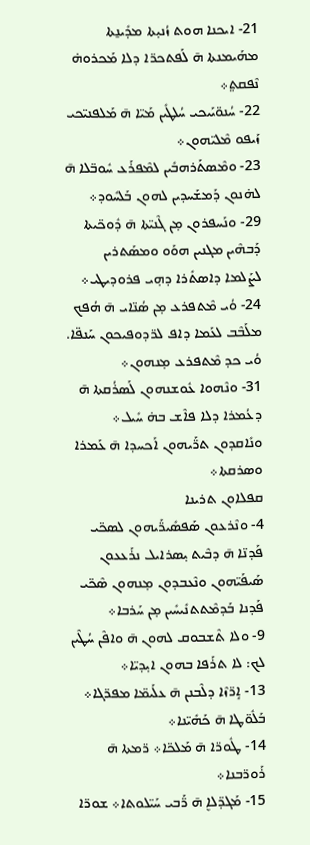21- ܐܝܟܢܐ ܗܘܬ ܙܳܢܝ̣ܬܐ ܡܕܺܝܢ̱ܬܐ ܡܗܰܝܡܢܬܐ ܗ̄ ܠܰܦܬܟܪ̈ܐ ܕܠܐ ܡܰܟܪܘܗ̇ ܢܶܦܩܬ݀܀
22- ܚܳܢܘ̈ܝܰܝܟܝ ܚܳܠܛܺܝܢ ܡܰܝ̈ܐ ܗ̄ ܡܰܠܦܢܝ̈ܟܝ ܙܰܝܦܘ ܡܶܠܝ̈ܗܘܢ܀
23- ܘܡܶܣܬܰܪܗܒܺܝܢ ܠܡܶܦܪܰܥ ܚܽܘܒ̈ܠܐ ܗ̄ ܠܗ̇ܢܘܢ ܕܰܡܫܰܚܕܝܢ ܠܗܘܢ ܒܰܠܚܽܘܕ܀
29- ܘܢܰܚܦܪܘܢ ܡ̣ܢ ܓܶܢܝ̈ܬܐ ܗ̄ ܕܽܘܟ̈ܝܬܐ ܕܰܒܗܶܝܢ ܡܓܢܝܢ ܗܘܰܘ ܘܡܣܰܬܪܝܢ ܠܨܰܠܡܐ ܕܐܣܬܺܪܐ ܕܗ̣ܝ ܦܪܘܕܝܛܝ܀
24- ܘܳܝ ܡܶܬܦܪܥ ܡ̣ܢ ܣܳܢ̈ܐܝ ܗ̄ ܗܳܦܟ ܡܠܰܒܶܒ ܠܥܰܡܐ ܕܐܦ ܠܪ̈ܕܘܦܝܟܘܢ ܚܰܢܦ̈ܐ. ܘܳܝ ܟܕ ܡܶܬܦܪܥ ܡ̣ܢܗܘܢ܀
31- ܘܢܶܗܘܐ ܥܽܘܫܢܗܘܢ ܠܰܣܪܳܩܬܐ ܗ̄ ܕܥܳܡܪܐ ܕܠܐ ܦܐܶܫ ܒܗ̇ ܚܺܝܠ܀ ܘܢܺܐܩܕܘܢ ܬܪ̈ܰܝܗܘܢ ܐܰܟܚܕܐ ܗ̄ ܥܰܡܪܐ ܘܣܪܩܬܐ܀
ܩܦܠܐܘܢ ܬܪܝܢܐ
4- ܘܢܶܪܥܘܢ ܣܰܦܣܺܝܪ̈ܰܝܗܘܢ ܠܣܟ̈ܝ ܦܰܕܢ̈ܐ ܗ̄ ܕܒܶܝܬ ܝ̣ܣܪܐܝܠ ܢܪܰܥܥܘܢ ܣܰܝܦܰܝ̈ܗܘܢ ܘܢܶܥܒܕܘܢ ܡ̣ܢܗܘܢ ܣܶܟ̈ܝ ܦܰܕܢܐ ܒܰܕܡܶܬܬܢܺܝܚܺܝܢ ܡ̣ܢ ܚܰܪܒܐ܀
9- ܘܠܐ ܬܶܫܒܘܩ ܠܗܘܢ ܗ̄ ܘܐܦܶܢ ܚܳܛܶܝܢ ܠܟ: ܠܐ ܬܪܰܦܐ ܒܗܘܢ ܐܝ̣ܕܝ̈ܐ܀
13- ܐܱܪ̈ܙܶܐ ܕܠܶܒܢܢ ܗ̄ ܥܠܰܝܡ̈ܐ ܡܦܪ̈ܓܐ܀ ܒܰܠܽܘ̈ܛܐ ܗ̄ ܟܰܗܺܝ̈ܢܐ܀
14- ܛܽܘܪ̈ܐ ܗ̄ ܡܰܠܟ̈ܐ܀ ܪ̈ܡܬܐ ܗ̄ ܪܰܘܪ̈ܒܢܐ܀
15- ܡܰܓܕ̈ܠܐܷ ܗ̄ ܪ̈ܰܒܝ ܚܰܝ̈ܠܘܬܐ܀ ܫܘܪ̈ܐ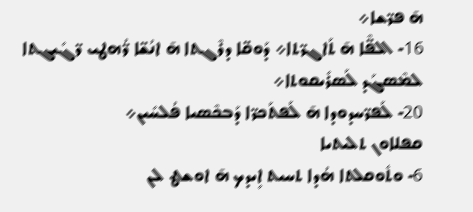ܗ̄ ܦܪ̈ܫܐ܀
16- ܐܠܦ̈ܶܐ ܗ̄ ܬܰܐܓܪ̈ܬܐ܀ ܕܰܘܩ̈ܐ ܕܪܶܓܬܐ ܗ̄ ܐܢܳܫ̈ܐ ܪ̈ܳܗܛܝ ܪ̈ܓܺܝܓܬܐ ܠܡܶܣܓܰܕ ܠܰܣܪܺܝܩܘܬܐ܀
20- ܠܰܦܪ̈ܚܕܘܕܐ ܗ̄ ܠܰܦܬܰܟܪ̈ܐ ܕܰܒܟܶܣܝܐ ܦܳܠܚܺܝܢ܀
ܩܦܠܐܘܢ ܬܠܝܬܝܐ
6- ܘܬܽܘܩܠܬܐ ܗܳܕܐ ܬܚܝܬ ܐܻܝܕܟ ܗ̄ ܐܘܫܛ ܠܢ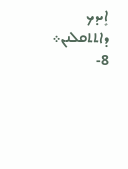ܐܻܝܕܟ ܕܐܬܬܩܠܢܢ܀
8-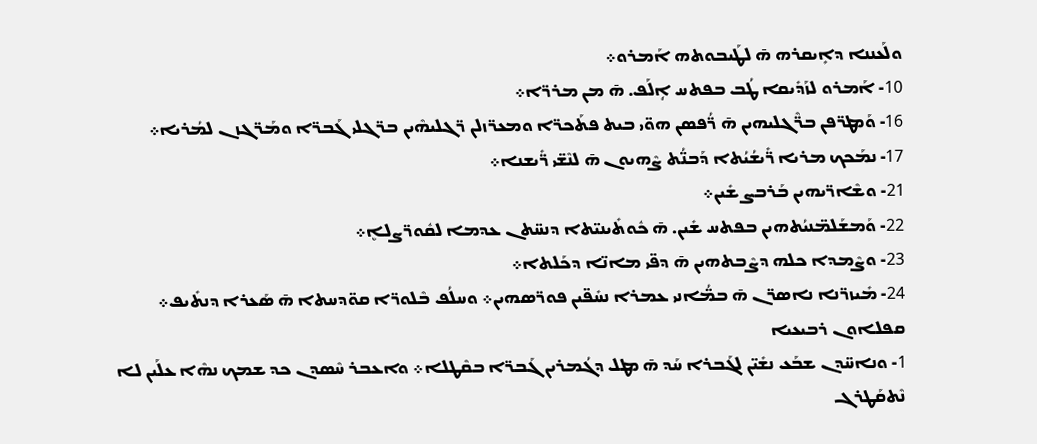ܘܠܰܥܢܢܐ ܕܐܻܝܩܪܗ ܗ̄ ܠܛܰܝܒܘܬܗ ܐܰܡܪܘ܀
10- ܐܰܡܪܘ ܠܙܰܕܺܝܩܐ ܛܳܒ ܒܦܬܚ ܐܴܠܰܦ. ܗ̄ ܡܢ ܡܪܪ̈ܐ܀
16- ܘܰܡܛܪ̈ܦܢ ܒܪ̈ܶܓܠܝܗܝܢ ܗ̄ ܪ̈ܳܦܣܢ ܗܘ̈ܝ ܒܝܬ ܦܬܰܟܪ̈ܐ ܘܡܥܪ̈ܙܠܢ ܪ̈ܓܠܝܗܶܝܢ ܒܪ̈ܓܠܝ ܓܰܒܪ̈ܐ ܘܡܰܪ̈ܓܙܢ ܠܡܳܪܝܐ܀
17- ܢܡܰܟܟ ܡܪܝܐ ܪ̈ܺܝܫܳܝܳܬܐ ܕܰܒܢ̈ܳܬ ܨܶܗܝܘܢ ܗ̄ ܠܢܶܫ̈ܝ ܪ̈ܺܝܫܢܐ܀
21- ܘܫܶܐܪ̈ܝܗܝܢ ܒܰܪܒܨ ܫܺܝܢ܀
22- ܘܰܡܫܰܠܡ̈ܢܝܳܬܗܝܢ ܒܦܬܚ ܫܺܝܢ. ܗ̄ ܟܽܘܬܺܝܢܝ̈ܬܐ ܕܢܚ̈ܬܢ ܥܕܡܐ ܠܩܽܘܪ̈ܨܠܐܷ܀
23- ܘܨܶܡܕܐ ܟܠܗ ܕܨܶܒܬܗܝܢ ܗ̄ ܕܦ̈ܝ ܡܐܢ̈ܐ ܕܟܰܠܬܐ܀
24- ܡܺܝܙܪ̈ܢܐ ܢܐܣܪ̈ܢ ܗ̄ ܒܡ̈ܳܐܢܝ ܥܡܪܐ ܢܚܺܦ̈ܝܢ ܦܘܪ̈ܣܗܝܢ܀ ܘܚܠܳܦ ܒܶܠܘܪ̈ܐ ܩܘ̈ܕܚܬܐ ܗ̄ ܣܰܥܪܐ ܕܢܬܺܝܦ܀
ܩܦܠܐܘܢ ܪܒܝܥܝܐ
1- ܘܢܐܚ̈ܕܢ ܫܒܰܥ ܢܫܺܝ̈ܢ ܠܓܰܒܪܐ ܚܰܕ ܗ̄ ܡܛܠ ܕܓܳܡܪܝܢ ܓܰܒܪ̈ܐ ܒܩܶܛܠܐ܀ ܘܐܥܒܪ ܚܶܣܕܢ ܟܕ ܫܡܟ ܢܗܶܐ ܥܠܰܝܢ ܠܐ ܢܶܬܩܰܛܪܓ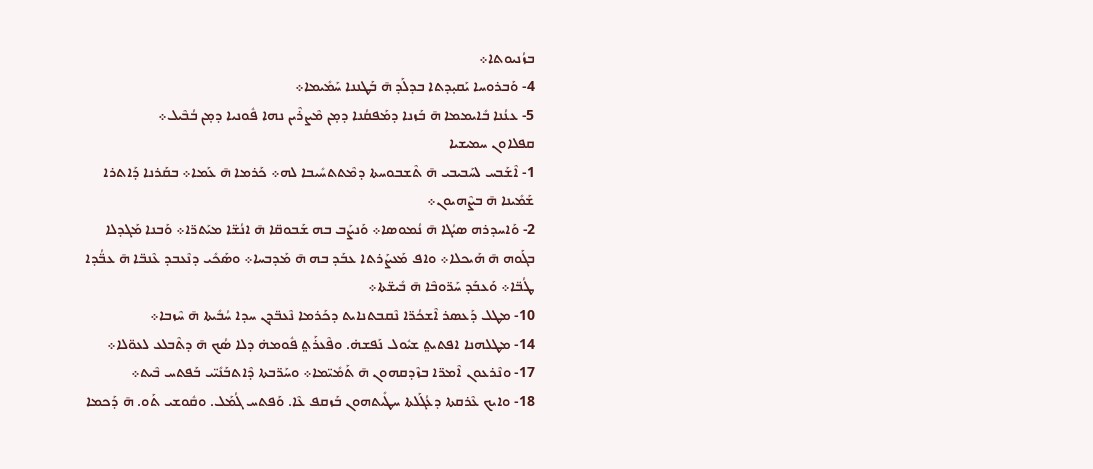ܒܙܳܢܝܘܬܐ܀
4- ܘܰܒܪܘܚܐ ܝܰܩܝ̣ܕܬܐ ܒܕܠܰܕ ܗ̄ ܒܰܛܢܢܐ ܚܰܡܺܝܡܐ܀
5- ܥܢܳܢܐ ܒܺܐܝܡܡܐ ܗ̄ ܒܰܙܢܐ ܕܡܰܦܩܳܢܐ ܕܡ̣ܢ ܡܶܨܪܶܝܢ ܢܗܐ ܦܽܘܢܝܐ ܕܡ̣ܢ ܒܳܒܶܝܠ܀
ܩܦܠܐܘܢ ܚܡܝܫܝܐ
1- ܐܶܫܰܒܚ ܠܚܰܒܝܒܝ ܗ̄ ܬܶܫܒܘܚܬܐ ܕܡܶܬܬܚܺܝܒܐ ܠܗ܀ ܟܰܪܡܐ ܗ̄ ܥܰܡܐ܀ ܒܩܰܪܢܐ ܕܰܐܬܪܐ ܫܰܡܺܝܢܐ ܗ̄ ܒܨܶܗܝܘܢ܀
2- ܘܰܐܚܕܪܗ ܣܝܳܓܐ ܗ̄ ܢܳܡܘܣܐ܀ ܘܰܢܨܰܒ ܒܗ ܫܰܒܘܩ̈ܐ ܗ̄ ܐܢܳܫ̈ܐ ܡܝܰܬܪ̈ܐ܀ ܘܰܒܢܐ ܡܰܓܕܠܐ ܒܓܰܘܗ ܗ̄ ܗܰܝܟܠܐ܀ ܘܐܦ ܡܰܥܨܰܪܬܐ ܥܒܰܕ ܒܗ ܗ̄ ܡܰܕܒܚܐ܀ ܘܣܰܟܺܝ ܕܢܶܥܒܕ ܥܶܢܒ̈ܐ ܗ̄ ܥܒ̈ܳܕܐ ܛܳܒ̈ܐ܀ ܘܰܥܒܰܕ ܚܰܪ̈ܘܒܶܐ ܗ̄ ܒܺܝܫ̈ܬܐ܀
10- ܡܛܠ ܕܰܥܣܪ ܐܶܫܟܳܪ̈ܐ ܢܶܩܒܬܢܐܝܬ ܕܟܰܪܡܐ ܢܶܥܒ̈ܕܢ ܚܕܐ ܚܳܒܺܝܬܐ ܗ̄ ܚܶܙܒܐ܀
14- ܡܛܠܗܢܐ ܐܦܬܝܬ݀ ܫܝܽܘܠ ܢܰܦܫܗ̇. ܘܦܶܥܪܰܬ݀ ܦܽܘܡܗ̇ ܕܠܐ ܣܳܟ ܗ̄ ܕܬܶܒܠܥ ܠܥܘ̈ܠܐ܀
17- ܘܢܶܪܥܘܢ ܐܶܡܪ̈ܐ ܒܙܶܕܩܗܘܢ ܗ̄ ܬܰܡܺܝ̈ܡܐ܀ ܘܚܰܪ̈ܒܬܐ ܕܶܐܬܒܰܢܺܝ̈ܝ ܒܰܦܬܚ ܒܶܝܬ܀
18- ܘܐܝܟ ܥܶܪܩܬܐ ܕܥܳܓܰܠܬܐ ܚܛܺܝܬܗܘܢ ܒܰܙܩܦ ܥܶܐ. ܘܰܦܬܚ ܓܳܡܰܠ. ܘܩܽܘܫܝ ܬܰܘ. ܗ̄ ܕܰܟܡܐ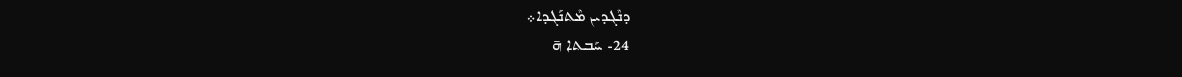ܕܢܶܓܕܝܢ ܡܶܬܢܰܓܕܐ܀
24- ܚܰܒܬܐ ܗ̄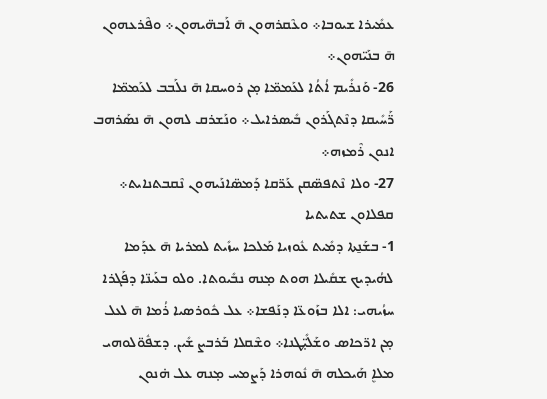ܥܡܺܝܪܐ ܫܝܘܒܐ܀ ܘܥܶܩܪܗܘܢ ܗ̄ ܐܰܒܗ̈ܝܗܘܢ܀ ܘܦܶܪܥܗܘܢ ܗ̄ ܒܢܰܝ̈ܗܘܢ܀
26- ܘܰܢܪܺܝܡ ܐܳܬܳܐ ܠܥܰܡܡ̈ܐ ܡ̣ܢ ܪܘܚܩܐ ܗ̄ ܢܠܰܒܒ ܠܥܰܡܡ̈ܐ ܪ̈ܰܚܺܝܩܐ ܕܢܶܬܓܰܪܘܢ ܒܺܝܣܪܐܝܠ܀ ܘܢܰܫܪܩ ܠܗܘܢ ܗ̄ ܢܣܰܪܗܒ ܐܢܘܢ ܪܶܡܙܗ܀
27- ܘܠܐ ܢܶܬܦܣ̈ܩܢ ܥܰܪ̈ܩܐ ܕܰܡܣ̈ܐܢܰܝܗܘܢ ܢܶܩܒܬܢܐܝܬ܀
ܩܦܠܐܘܢ ܫܬܝܬܝܐ
1- ܒܫܰܢ̱ܬܐ ܕܡܺܝܬ ܥܽܘܙܝܐ ܡܰܠܟܐ ܚܙܺܝܬ ܠܡܪܝܐ ܗ̄ ܥܕܰܡܐ ܠܗܳܝܕܝܟ ܫܩܺܝܠܐ ܗܘܬ ܡ̣ܢܗ ܢܒܺܝܘܬܐ. ܘܠܘ ܒܥܰܝܢ̈ܐ ܕܦܰܓܪܐ ܚܙܳܝܗܝ: ܐܠܐ ܒܙܰܘܥ̈ܐ ܕܢܰܦܫܐ܀ ܥܠ ܟܽܘܪܣܝܐ ܪܳܡܐ ܗ̄ ܠܥܠ ܡ̣ܢ ܐܪ̈ܟܐܣ ܘܫܰܠܺܝ̣̈ܛܢܐ܀ ܘܫܶܩܠܐ ܒܰܪܒܨ ܫܺܝܢ. ܕܫܦܽܘ̈ܠܘܗܝ ܡܠܐܷ ܗܰܝܟܠܗ ܗ̄ ܢܽܘܗܪܐ ܕܰܨܡܚ ܡ̣ܢܗ ܥܠ ܗ̇ܢܘܢ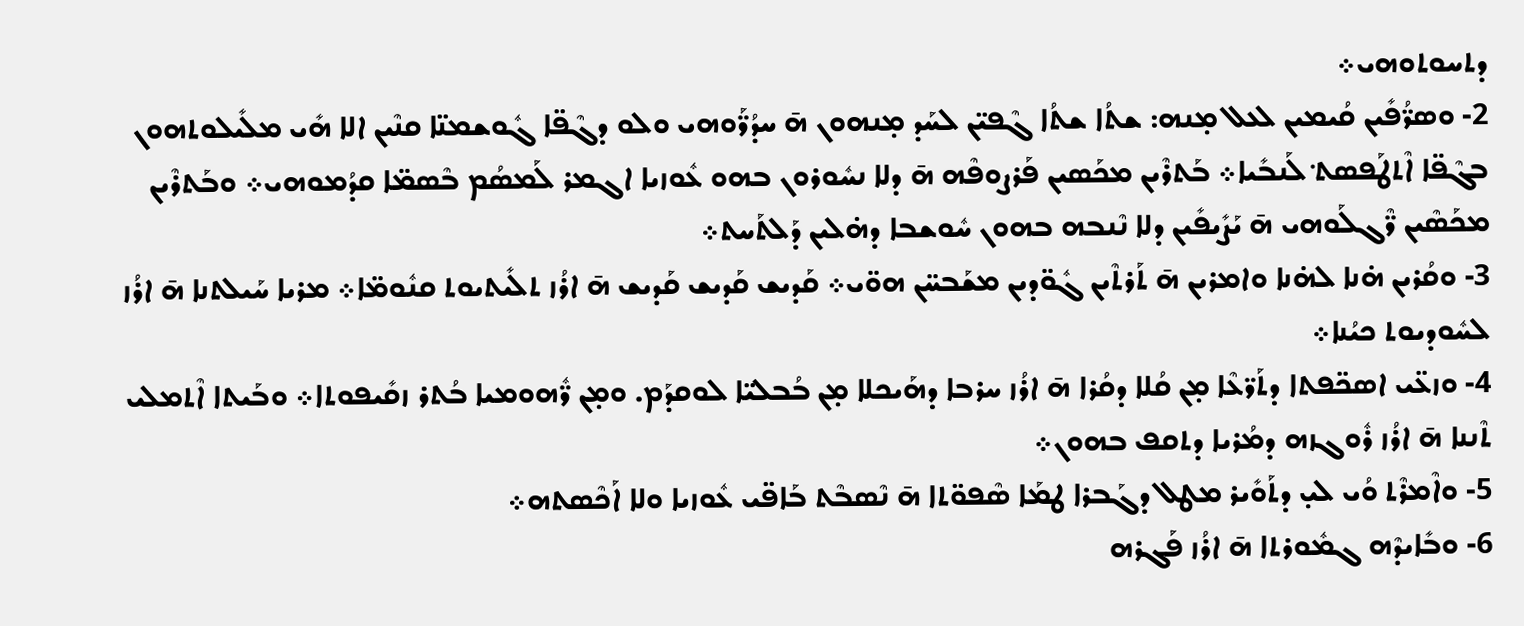ܕܬܚܘܬܘܗܝ܀
2- ܘܣܪ̈ܳܦܺܝܢ ܩܳܝܡܝܢ ܠܥܠ ܡ̣ܢܗ: ܫܬܳܐ ܫܬܳܐ ܓܶܦܝ̈ܢ ܠܚܰܕ ܡ̣ܢܗܘܢ ܗ̄ ܚܕܳܪ̈ܰܘܗܝ ܘܠܘ ܕܓܶܦ̈ܐ ܓܽܘܫܡܢ̈ܐ ܩܢܶܝܢ ܐܠܐ ܗܺܝ ܡܠܺܝܠܘܬܗܘܢ ܒܓܶܦ̈ܐ ܐܶܬܛܰܦܣܬ݀ ܠܰܢܒܺܝܐ܀ ܒܰܬܪܶܝܢ ܡܟܰܣܝܢ ܦܰܪܨܘܦܶܗ ܗ̄ ܕܠܐ ܢܚܽܘܪܘܢ ܒܗܘ ܥܽܘܙܝܐ ܐܓܡܪ ܠܰܡܣܳܡ ܒܶܣܡ̈ܐ ܩܕܳܡܘܗܝ܀ ܘܒܰܬܪܶܝܢ ܡܟܰܣܶܝܢ ܪ̈ܶܓܠܰܘܗܝ ܗ̄ ܝܰܨܺܝܦܺܝܢ ܕܠܐ ܢܶܢܒܗ ܒܗܘܢ ܚܽܘܫܒܐ ܕܗ̇ܠܝܢ ܕܰܠܬܰܚܬ܀
3- ܘܩܳܪܝܢ ܗ̇ܢܐ ܠܗ̇ܢܐ ܘܐܡܪܝܢ ܗ̄ ܬܰܪܬܶܝܢ ܓܽܘ̈ܕܝܢ ܡܫܰܒܚ̈ܢ ܗܘ̈ܝ܀ ܩܰܕܝܫ ܩܰܕܝܫ ܩܰܕܝܫ ܗ̄ ܐܪܳܙ ܬܠܺܝܬܝܘܬ ܩܢܽܘܡ̈ܐ܀ ܡܪܝܐ ܚܰܝܠܬܢܐ ܗ̄ ܐܪܳܙ ܠܚܽܘܕܝܘܬ ܟܝܳܢܐ܀
4- ܘܙܥ̈ܝ ܐܣܟ̈ܦܬܐ ܕܬܰܪ̈ܥܶܐ ܡ̣ܢ ܩܳܠܐ ܕܩܳܪܐ ܗ̄ ܐܪܳܙ ܚܪܒܐ ܕܗܰܝܟܠܐ ܡ̣ܢ ܒܳܒܠܝ̈ܐ ܠܘܩܕܰܡ. ܘܡ̣ܢ ܪ̈ܽܗܘܡܝܐ ܒܳܬܪ ܙܩܺܝܦܘܬܐ܀ ܘܒܰܝܬܐ ܐܶܬܡܠܝ ܬܶܢܢܐ ܗ̄ ܐܪܳܙ ܪܽܘܓܙܗ ܕܡܳܪܝܐ ܕܬܩܦ ܒܗܘܢ܀
5- ܘܐܶܡܪܶܬ ܘܳܝ ܠܝ̣ ܕܬܰܘܺܝܪ ܡܛܠ ܕܓܰܒܪܐ ܛܡܰܐ ܣܶܦܘ̈ܬܐ ܗ̄ ܢܶܣܒܶܬ ܒܰܐܦ̈ܝ ܥܽܘܙܝܐ ܘܠܐ ܐܰܟܶܣܬܗ܀
6- ܘܒܺܐܝܕܶܗ ܓܡܽܘܪܬܐ ܗ̄ ܐܪܳܙ ܦܰܓܪܗ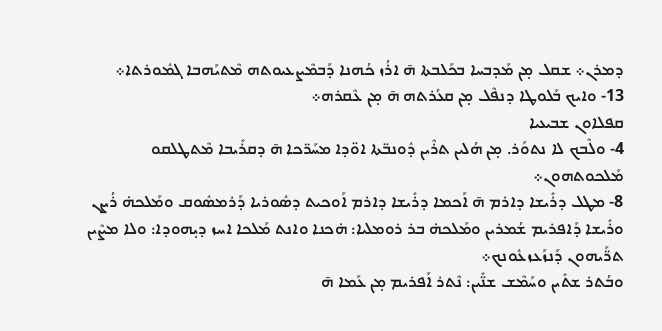ܕܡܪܢ܀ ܫܩܠ ܡ̣ܢ ܡܰܕܒܚܐ ܒܟܰܠܒܬܐ ܗ̄ ܐܪܳܙ ܟܳܗܢܐ ܕܰܒܡܶܨܥܝܘܬܗ ܡܶܬܝܰܗܒܐ ܓܡܽܘܪܬܐ܀
13- ܘܐܝܟ ܒܰܠܘܛܐ ܕܢܦܶܠ ܡ̣ܢ ܩܥܳܪܬܗ ܗ̄ ܡ̣ܢ ܥܶܩܪܗ܀
ܩܦܠܐܘܢ ܫܒܝܥܝܐ
4- ܘܠܶܒܟ ܠܐ ܢܬܘܰܪ. ܡ̣ܢ ܗܳܠܝܢ ܬܪܶܝܢ ܕܽܘܢܒ̈ܬܐ ܐܘ̈ܕܐ ܡܚܰܪ̈ܟܐ ܗ̄ ܕܩܪܺܝܒܐ ܡܶܬܛܠܩܘ ܡܰܠܟܘܬܗܘܢ܀
8- ܡܛܠ ܕܪܺܝܫܐ ܕܐܪܡ ܗ̄ ܐܰܟܡܐ ܕܪܺܝܫܐ ܕܐܪܡ ܐܰܘܟܝܬ ܕܣܽܘܪܝܐ ܕܰܪܡܣܽܘܩ ܘܡܰܠܟܗ̇ ܪܳܨܢ ܘܪܺܝܫܐ ܕܰܐܦܪܝܡ ܫܳܡܪܝܢ ܘܡܰܠܟܗ̇ ܒܪ ܪܘܡܠܝܐ: ܗ̇ܟܢܐ ܘܐܢܬ ܡܰܠܟܐ ܐܚܙ ܕܝ̣ܗܘܕܐ: ܘܠܐ ܡܨܶܝܢ ܬܪ̈ܰܝܗܘܢ ܕܰܢܙܰܥܙܥܽܘܢܟ܀
ܘܒܳܬܪ ܫܬܺܝܢ ܘܚܰܡܶܫ ܫܢ̈ܺܝܢ: ܢܶܬܪ ܐܰܦܪܝܡ ܡ̣ܢ ܥܰܡܐ ܗ̄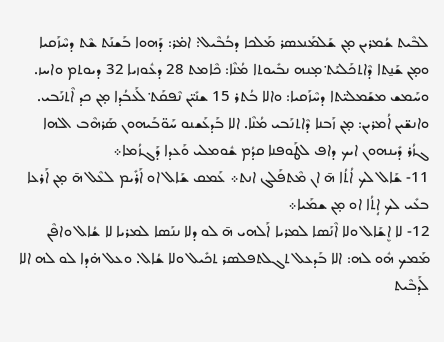ܠܒܶܝܬ ܫܳܡܪܝܢ ܡ̣ܢ ܫܰܠܡܰܢܥܣܪ ܡܰܠܟܐ ܕܒܳܒܶܝܠ: ܐܡ̇ܪ: ܕܰܗܘܐ ܒܰܫܢܰܬ ܫܶܬ ܕܚܶܙܰܩܝܐ ܘܡ̣ܢ ܫܰܢ̱ܬܐ ܕܶܐܬܟܰܠܝܰܬ݀ ܡ̣ܢܗ ܢܒܺܝܘܬܐ ܡܳܢܶܐ: ܟܶܐܡܬ 28 ܕܥܽܘܙܝܐ 32 ܕܝܘܬܡ ܘܐܚܙ. ܘܚܰܡܫ ܡܫܰܡܠܝ̈ܬܐ ܕܚܶܙܰܩܝܐ: ܘܐܠܐ ܒܳܬܪ 15 ܫܢܺܝ̈ܢ ܢܶܦܩܰܬ݀ ܠܰܥܒܳܕܐ ܡ̣ܢ ܟܕ ܐܶܬܢܰܒܝ. ܘܐܢܫ̈ܝܢ ܐܳܡܪܝܢ: ܡ̣ܢ ܙܰܒܢܐ ܕܶܐܬܢܰܒܝ ܡܳܢܶܐ. ܐܠܐ ܒܰܕܥܰܫܢܘ ܚܰܘ̈ܒܰܝܗܘܢ ܣܰܪܗܶܒ ܐܠܗܐ ܓܙܳܪ ܕܺܝܢܗܘܢ ܐܝܟ ܕܐܦ ܠܛܰܘܦܢܐ ܩܕܳܡ ܫܽܘܡܠܝ ܘܰܥܕܐ ܕܰܓܙܳܡܐ܀
11- ܫܰܐܠ ܠܟ ܐܳܬܳܐ ܗ̄ ܐܢ ܡܶܬܦܰܠܓ ܐܢܬ܀ ܥܰܡܩ ܫܰܐܠ ܐܘ ܐܰܪܺܝܡ ܠܥܶܠ ܗ̄ ܡ̣ܢ ܐܰܪܥܐ ܒܥܺܝ ܠܟ ܐܴܬܳܐ ܐܘ ܡ̣ܢ ܫܡܰܝܐ܀
12- ܠܐ ܐܷܫܰܐܠ ܘܠܐ ܐܶܢܰܣܐ ܠܡܪܝܐ ܐܰܠܗܝ ܗ̄ ܠܘ ܕܠܐ ܢܢܰܣܐ ܠܡܪܝܐ ܠܐ ܫܳܐܠ ܘܐܦܶܢ ܡܰܡܟ ܗܽܘ ܠܗ: ܐܠܐ ܒܰܕܥܠ ܬܓܠܬܦܠܣܪ ܬܟܺܝܠ ܘܠܐ ܫܳܐܠ. ܘܥܠ ܗ̇ܕܐ ܠܘ ܠܗ ܐܠܐ ܠܰܕܒܶܝܬ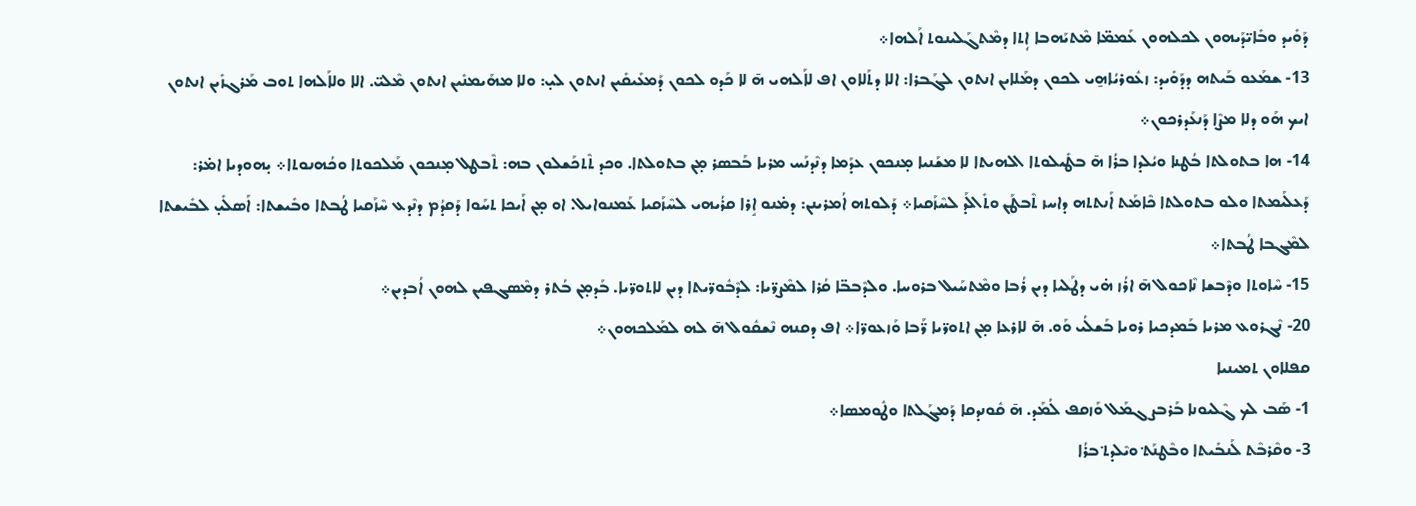ܕܰܘܺܝܕ ܘܒܺܐܝ̈ܕܰܝܗܘܢ ܠܟܠܗܘܢ ܥܰܡܡ̈ܐ ܡܶܬܝܰܗܒܐ ܐܴܬܐ ܕܡܶܬܓܰܠܝܢܘܬ ܐܰܠܗܐ܀
13- ܫܡܰܥܘ ܒܰܝܬܗ ܕܕܰܘܺܝܕ: ܙܥܽܘܪܝܳܐܗ̱ܝ ܠܟܘܢ ܕܡܰܠܐܝܢ ܐܢܬܘܢ ܠܓܰܒܪܐ: ܐܠܐ ܕܬܰܠܐܘܢ ܐܦ ܠܐܰܠܗܝ ܗ̄ ܠܐ ܟܰܕܘ ܠܟܘܢ ܕܰܡܥܺܝܩܺܝܢ ܐܢܬܘܢ ܠܝ̣: ܘܠܐ ܡܗܰܝܡܢܺܝܢ ܐܢܬܘܢ ܡܶܠܝ̈. ܐܠܐ ܘܠܐܰܠܗܐ ܬܘܒ ܡܰܪܓܙܺܝܢ ܐܢܬܘܢ ܐܝܟ ܗܰܘ ܕܠܐ ܡܨܶܐ ܕܰܢܥܰܕܪܟܘܢ܀
14- ܗܐ ܒܬܘܠܬܐ ܒܳܛܢܐ ܘܝܳܠܕܐ ܒܪܳܐ ܗ̄ ܒܛܺܝܠܘܬܐ ܐܠܗܝܬܐ ܠܐ ܡܫܰܢܝܐ ܡ̣ܢܟܘܢ ܥܕܰܡܐ ܕܢܶܕܢܰܚ ܡܪܝܐ ܒܰܒܣܪ ܡ̣ܢ ܒܬܘܠܬܐ. ܘܟܕ ܬܶܬܟܰܫܠܘܢ ܒܗ: ܬܶܒܛܠ ܡ̣ܢܟܘܢ ܡܰܠܟܘܬܐ ܘܟܳܗܢܘܬܐ܀ ܝ̣ܗܘܕܝܐ ܐܡ̇ܪ: ܕܰܥܠܰܝܡܬܐ ܘܠܘ ܒܬܘܠܬܐ ܟܶܐܡܰܬ ܐܰܢܬܬܗ ܕܐܚܙ ܬܶܒܛܰܢ ܘܬܺܐܠܰܕ ܠܚܶܙܰܩܝܐ܀ ܕܰܠܘܬܗ ܐܳܡܪܝܢܢ: ܕܡ̇ܢܘ ܐܱܪܐ ܩܪܳܝܗܝ ܠܚܶܙܰܩܝܐ ܥܰܡܢܘܐܝܠ. ܐܘ ܡ̣ܢ ܐܰܝܟܐ ܬܚܰܘܐ ܕܰܩܕܳܡ ܕܢܶܕܥ ܚܶܙܰܩܝܐ ܛܳܒܬܐ ܘܒܺܝܫܬܐ: ܐܰܣܠܺܝ̣ ܠܒܺܝܫܬܐ ܠܡܶܓܒܐ ܛܳܒܬܐ܀
15- ܚܶܐܘܬܐ ܘܕܶܒܫܐ ܢܶܐܟܘܠ ܗ̄ ܐܪܳܙ ܗ̇ܝ ܕܛܰܠܝܐ ܕܝܢ ܪܳܒܐ ܘܡܶܬܚܰܝܠ ܒܪܘܚܐ. ܘܠܕܶܒܒ̈ܐ ܩܳܪܐ ܠܡܶܨܪ̈ܝܐ: ܠܕܶܒܽܘܪ̈ܝܬܐ ܕܝܢ ܠܐܬܘܪ̈ܝܐ. ܒܰܕܡ̣ܢ ܒܳܬܪ ܕܡܶܣܓܦܝܢ ܠܗܘܢ ܐܳܒܕܝܢ܀
20- ܢܶܓܪܘܥ ܡܪܝܐ ܒܰܡܕܟܝܐ ܪܘܝܐ ܒܰܫܠܳܝ ܘܰܘ. ܗ̄ ܠܐܪܥܐ ܡ̣ܢ ܐܬܘܪ̈ܝܐ ܪ̈ܰܒܐ ܘܰܙܥܘܪ̈ܐ܀ ܐܦ ܕܩܢܗ ܢܶܫܩܽܘܠ ܗ̄ ܠܗ ܠܡܰܠܟܗܘܢ܀
ܩܦܠܐܘܢ ܬܡܝܢܝܐ
1- ܣܰܒ ܠܟ ܓܶܠܝܘܢܐ ܒܰܪܒܨ ܓܡܰܠ ܘܰܙܩܦ ܠܳܡܰܕ. ܗ̄ ܩܽܘܢܕܩܐ ܕܰܡܓܰܠܬܐ ܘܛܽܘܡܣܐ܀
3- ܘܩܶܪܒܶܬ ܠܰܢܒܺܝܬܐ ܘܒܶܛܢܰܬ݀ ܘܝܶܠܕܬ݀ ܒܪܳܐ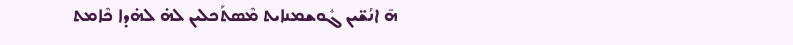ܗ̄ ܐܢܳܫ̈ܝܢ ܓܽܘܫܡܢܐܝܬ ܡܶܣܬܰܟܠܝܢ ܠܗ̇ ܠܗ̇ܕܐ ܟܶܐܡܬ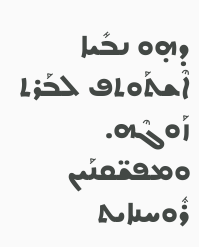ܕܗ̣ܘ ܢܒܺܝܐ ܐܶܫܬܰܘܬܦ ܠܒܰܪܬ ܙܰܘܓܶܗ. ܘܡܦܫ̈ܩܢܰܝܢ ܪܽܘܚܢܐܝܬ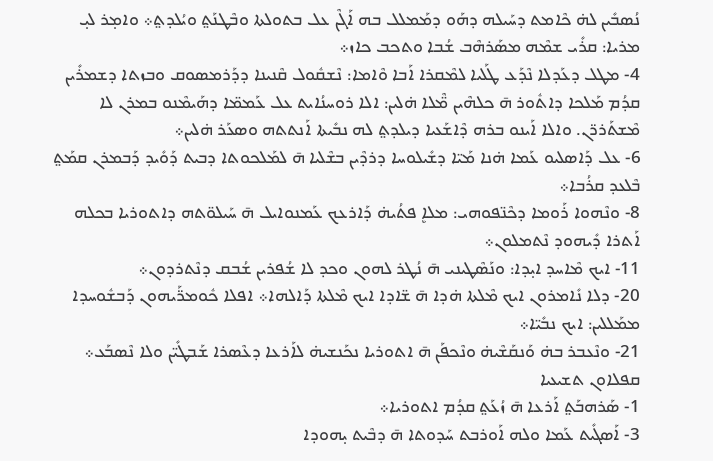ܢܳܣܒܺܝܢ ܠܗ̇ ܟܶܐܡܬ ܕܚܰܝܠܗ ܕܗܰܘ ܕܡܰܡܠܠ ܒܗ ܐܰܓܶܢ ܥܠ ܒܬܘܠܬܐ ܘܒܶܛܢܰܬ݀ ܘܝܳܠܕܬ݀܀ ܘܐܡ̣ܪ ܠܝ̣ ܡܪܝܐ: ܩܪܺܝ ܫܡܶܗ ܡܣܰܪܗܶܒ ܫܳܒܐ ܘܬܟܒ ܟܐܙ܀
4- ܡܛܠ ܕܥܰܕܠܐ ܢܶܕܰܥ ܛܰܠܝܐ ܠܡܶܩܪܐ ܐܰܒܐ ܘܶܐܡܐ: ܢܶܫܩܽܘܠ ܩܶܢܝܢܐ ܕܕܰܪܡܣܘܩ ܘܒܙܬܐ ܕܫܡܪܺܝܢ ܩܕܳܡ ܡܰܠܟܐ ܕܐܬܽܘܪ ܗ̄ ܟܠܗܶܝܢ ܡ̈ܶܠܐ ܗ̇ܠܝܢ: ܐܠܐ ܪܘܚܢܳܐܝܬ ܥܠ ܥܰܡܡ̈ܐ ܕܗܰܝܡܶܢܘ ܒܡܪܢ ܠܐ ܡܶܫܬܰܪܪ̈ܢ. ܘܐܠܐ ܐܰܝܢܘ ܒܪܗ ܕܶܐܫܰܥܝܐ ܕܝܠܕܬ݀ ܠܗ ܢܒܺܝܬܐ ܐܰܢܬܬܗ ܘܣܥܰܪ ܗ̇ܠܝܢ܀
6- ܥܠ ܕܰܐܣܠܝܘ ܥܰܡܐ ܗ̇ܢܐ ܡܰܝ̈ܐ ܕܫܺܝܠܘܚܐ ܕܪܕܶܝܢ ܒܫܶܠܝܐ ܗ̄ ܠܡܰܠܟܘܬܐ ܕܒܝܬ ܕܰܘܺܝܕ ܕܰܒܡܪܢ ܩܡܰܬ݀ ܒܶܠܥܕ ܩܪܳܒܐ܀
8- ܘܢܶܗܘܐ ܪܰܘܡܐ ܕܟܶܢ̈ܦܘܗܝ: ܡܠܐܷ ܦܬܳܝܗ̇ ܕܰܐܪܥܟ ܥܰܡܢܘܐܝܠ ܗ̄ ܚܰܝܠܘ̈ܬܗ ܕܐܬܘܪܝܐ ܒܟܠܗ ܐܰܬܪܐ ܕܺܝܗܘܕ ܢܶܬܡܠܘܢ܀
11- ܐܝܟ ܡܶܐܚܕ ܐܝ̣ܕܐ: ܘܢܰܣܶܛܝܢܝ ܗ̄ ܢܳܛܪ ܠܗܘܢ ܘܟܕ ܠܐ ܫܳܦܪܝܢ ܫܳܒܩ ܕܢܶܬܪܕܘܢ܀
20- ܕܠܐ ܢܺܐܡܪܘܢ ܐܝܟ ܡܶܠܬܐ ܗ̇ܕܐ ܗ̄ ܫ̈ܐܕܐ ܐܝܟ ܡܶܠܬܐ ܕܰܐܠܗܐ܀ ܐܦܠܐ ܟܽܘܡܪ̈ܰܝܗܘܢ ܕܰܒܫܽܘܚܕܐ ܡܡܰܠܠܝܢ: ܐܝܟ ܢܒܺܝ̈ܐ܀
21- ܘܢܶܥܒܪ ܒܗ̇ ܘܰܢܩܰܫܶܝܗ̇ ܘܢܶܟܦܰܢ ܗ̄ ܐܬܘܪܝܐ ܢܟܰܢܫܝܗ̇ ܠܐܰܪܥܐ ܕܥܶܣܪܐ ܫܰܒܛܺܝ̈ܢ ܘܠܐ ܢܶܣܒܰܥ܀
ܩܦܠܐܘܢ ܬܫܝܥܝܐ
1- ܣܰܪܗܒܰܬ݀ ܐܰܪܥܐ ܗ̄ ܙܳܥܰܬ݀ ܩܕܳܡ ܐܬܘܪܝܐ܀
3- ܐܰܣܓܺܝܬ ܥܰܡܐ ܘܠܗ ܐܰܘܪܒܬ ܚܰܕܘܬܐ ܗ̄ ܕܒܶܝܬ ܝ̣ܗܘܕܐ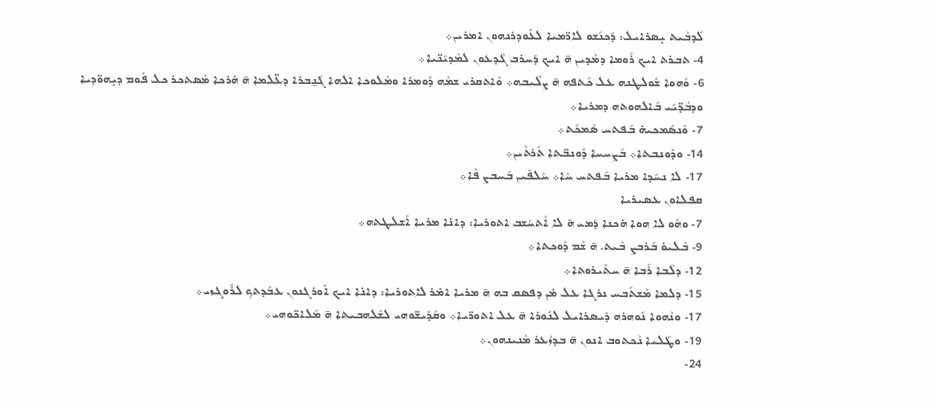ܠܰܕܒܶܝܬ ܝ̣ܣܪܐܝܠ: ܕܰܟܢܰܫܘ ܠܐܪ̈ܡܝܐ ܠܥܽܘܕܪܢܗܘܢ ܐܡܪܝܢ܀
4- ܬܒܪܬ ܐܝܟ ܪܰܘܡܐ ܕܡܶܕܝܢ ܗ̄ ܐܝܟ ܕܰܚܪܒ ܓܶܕܥܘܢ ܠܡܶܕܝܰܢ̈ܝܐ܀
6- ܘܰܗܘܐ ܫܽܘܠܛܢܗ ܥܠ ܟܰܬܦܗ ܗ̄ ܨܠܺܝܒܗ܀ ܘܶܐܬܩܪܝ ܫܡܶܗ ܕܽܘܡܪܐ ܘܡܳܠܘܟܐ ܐܠܗܐ ܓܰܢ̱ܒܪܐ ܕܥ̈ܠܡܐ ܗ̄ ܗ̇ܪܟܐ ܡܶܣܬܟܪ ܟܠ ܦܽܘܡ ܕܝ̣ܗܘ̈ܕܝܐ ܘܕܒܳܕ̈ܝܰܝ ܒܰܐܠܗܘܬܗ ܕܡܪܝܐ܀
7- ܘܰܢܣܰܡܟܝܗ̇ ܒܰܦܬܚ ܣܶܡܟܰܬ܀
14- ܘܕܽܘܢܒܬܐ܀ ܒܰܨܚܚܐ ܕܽܘܢܒ̈ܬܐ ܬܰܪܬܶܝܢ܀
17- ܠܐ ܢܚܰܕܐ ܡܪܝܐ ܒܰܦܬܚ ܚܶܐ܀ ܚܰܠܦܺܝܢ ܒܰܚܒܨ ܦܶܐ܀
ܩܦܠܐܘܢ ܥܣܝܪܝܐ
7- ܘܗܽܘ ܠܐ ܗܘܐ ܗ̇ܟܢܐ ܕܰܡܝ ܗ̄ ܠܐ ܐܶܬܚܰܫܒ ܐܬܘܪܝܐ: ܕܐܢ̇ܐ ܡܪܝܐ ܐܰܫܠܛܬܗ܀
9- ܒܶܠܝܘ̇ ܒܰܪܒܨ ܒܶܝܬ. ܗ̄ ܫܶܡ ܕܽܘܟܬܐ܀
12- ܕܠܶܒܐ ܪܰܒܐ ܗ̄ ܚܬܺܝܪܘܬܐ܀
15- ܕܠܡܐ ܡܶܫܬܰܒܚ ܢܪܓܐ ܥܠ ܡ̇ܢ ܕܦܣܩ ܒܗ ܗ̄ ܡܪܝܐ ܐܡ̇ܪ ܠܐܬܘܪܝܐ: ܕܐܢ̇ܐ ܐܝܟ ܐܽܘܪܓܢܘܢ ܥܒܰܕܬܟ ܠܪܽܘܓܙܝ܀
17- ܘܢܶܗܘܐ ܢܽܘܗܪܗ ܕܺܝܣܪܐܝܠ ܠܢܽܘܪܐ ܗ̄ ܥܠ ܐܬܘܪ̈ܝܐ܀ ܘܩܰܕܺܝܫ̈ܘܗܝ ܠܫܰܠܗܒܝܬܐ ܗ̄ ܡܰܠܐܟ̈ܘܗܝ܀
19- ܘܛܰܠܝܐ ܢܶܟܬܘܒ ܐܢܘܢ ܗ̄ ܒܕܙܳܥܪ ܡܶܢܝܢܗܘܢ܀
24-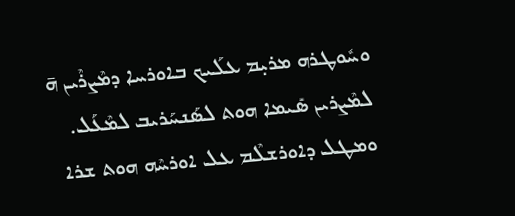ܘܚܽܘܛܪܗ ܡܪܝ̣ܡ ܥܠܰܝܟ ܒܐܘܪܚܐ ܕܡܶܨܪܶܝܢ ܗ̄ ܠܡܶܨܪܝܢ ܣܺܝܡܐ ܗܘܬ ܠܣܰܢܚܰܪܝܒ ܠܡܶܥܰܠ. ܘܡܛܠ ܕܐܘܪܫܠܶܡ ܥܠ ܐܘܪܚܶܗ ܗܘܬ ܫܪܐ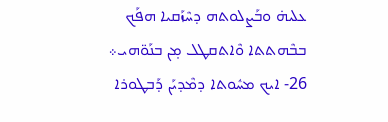ܥܠܝܗ̇ ܘܒܰܨܠܘܬܗ ܕܚܶܙܰܩܝܐ ܗܦܰܟ ܒܒܶܗܬܬܐ ܘܶܐܬܩܛܠ ܡ̣ܢ ܒܢܰܘ̈ܗܝ܀
26- ܐܝܟ ܡܚܽܘܬܐ ܕܡܶܕܝܰܢ ܕܰܒܛܘܪܐ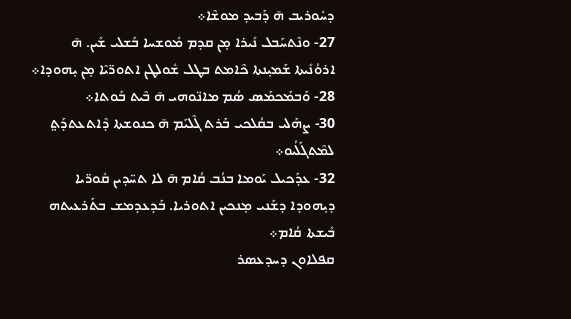ܕܚܽܘܪܝܒ ܗ̄ ܕܰܒܝܕ ܡܘܫܶܐ܀
27- ܘܢܶܬܚܰܒܠ ܢܺܝܪܐ ܡ̣ܢ ܩܕܡ ܡܽܘܫܚܐ ܒܰܫܠܝ ܫܺܝܢ. ܗ̄ ܐܪܘܳܢܺܝܬܐ ܫܰܡܝ̣ܢܬܐ ܟܶܐܡܬ ܒܛܠ ܫܽܘܠܛܢ ܐܬܘܪ̈ܝܶܐ ܡ̣ܢ ܝ̣ܗܘܕܐ܀
28- ܘܰܒܡܰܟܡܰܣ ܣܳܡ ܡܐܢ̈ܘܗܝ ܗ̄ ܒܶܝܬ ܒܰܘܬܐ܀
30- ܨܗܰܠܝ ܒܩܳܠܟܝ ܒܰܪܬ ܓܶܠܝܰܡ ܗ̄ ܟܢܘܫܬܐ ܕܶܐܬܥܬܕܰܬ݀ ܠܡܶܬܓܰܠܳܝܘ܀
32- ܥܕܰܟܝܠ ܝܰܘܡܐ ܒܢܳܒ ܩܳܐܡ ܗ̄ ܠܐ ܬܚ̈ܕܝܢ ܩܽܘܪ̈ܝܐ ܕܝ̣ܗܘܕܐ ܕܫܰܢܝ ܡ̣ܢܟܝܢ ܐܬܘܪܝܐ. ܒܰܕܥܕܡܫ ܒܬܰܪܥܝܬܗ ܒܺܝܫܬܐ ܩܳܐܡ܀
ܩܦܠܐܘܢ ܕܚܕܥܣܪ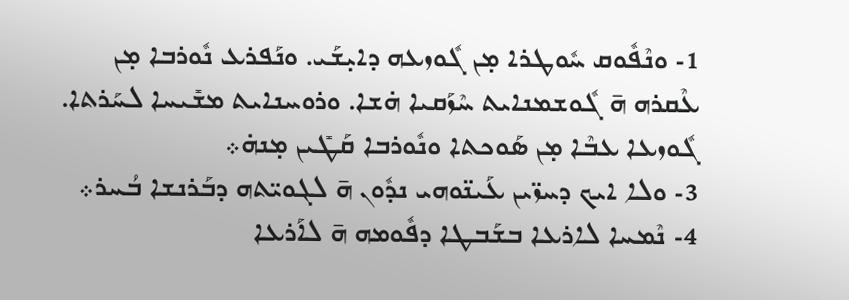1- ܘܢܶܦܽܘܩ ܚܽܘܛܪܐ ܡ̣ܢ ܓܽܘܙܥܗ ܕܐܝ̣ܫܰܝ. ܘܢܰܦܪܥ ܢܽܘܪܒܐ ܡ̣ܢ ܥܶܩܪܗ ܗ̄ ܓܽܘܫܡܢܐܝܬ ܚܶܙܰܩܝܐ ܗ̇ܫܐ. ܘܪܘܚܢܐܝܬ ܡܫܺܝܚܐ ܠܚܰܪܬܐ. ܓܽܘܙܥܐ ܥܒܶܐ ܡ̣ܢ ܣܰܘܟܬܐ ܘܢܽܘܪܒܐ ܩܰܛܺܝܢ ܡ̣ܢܗ̇܀
3- ܘܠܐ ܐܝܟ ܕܚܙ̈ܝܢ ܥܰܝܢ̈ܘܗܝ ܢܕܽܘܢ ܗ̄ ܠܓܘܝ̈ܬܗ ܕܒܰܪܢܫܐ ܒܳܚܪ܀
4- ܢܶܡܚܐ ܠܐܪܥܐ ܒܫܰܒܛܐ ܕܦܽܘܡܗ ܗ̄ ܠܐܰܪܥܐ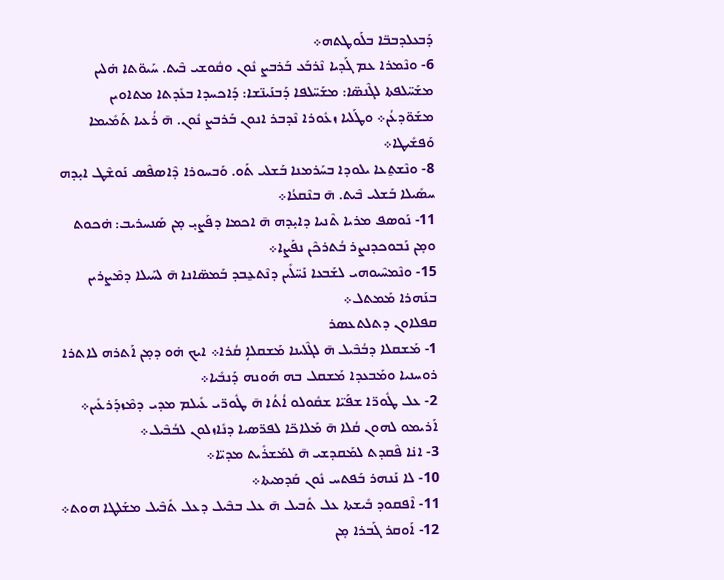ܕܰܒܥܠܕܒܒ̈ܐ ܒܠܰܘܛܬܗ܀
6- ܘܢܶܡܪܐ ܥܡ ܓܰܕܝܐ ܢܶܪܒܰܥ ܒܰܪܒܨ ܢܽܘܢ ܘܩܽܘܫܝ ܒܶܝܬ. ܚܰܝܘ̈ܬܐ ܗ̇ܠܝܢ ܡܫܰܚ̈ܠܦܬܐ ܠܓܶܢܣ̈ܐ: ܡܫܰܚ̈ܠܦܐ ܕܰܒܢܰܝܢ̈ܫܐ: ܕܰܐܟܚܕܐ ܒܥܺܕܬܐ ܡܬܐܘܝܢ ܡܫܰܘ̈ܕܥܳܢ܀ ܘܛܰܠܝܐ ܙܥܽܘܪܐ ܢܶܕܒܪ ܐܢܘܢ ܒܰܪܒܨ ܢܽܘܢ. ܗ̄ ܪܳܥܝܐ ܬܰܡܺܝܡܐ ܘܰܦܫܺܝܛܐ܀
8- ܘܢܶܫܬ̱ܥܐ ܝܠܘܕܐ ܒܚܰܪܡܢܐ ܒܰܫܠܝ ܬܰܘ. ܘܰܒܚܘܪܐ ܕܶܐܣܦܶܣ ܢܰܘܫܶܛ ܐܝ̣ܕܗ ܚܣܺܝܠܐ ܒܰܫܠܝ ܒܶܝܬ. ܗ̄ ܒܢܶܩܥܳܐ܀
11- ܢܰܘܣܦ ܡܪܝܐ ܬܶܢܝܐ ܕܐܝ̣ܕܗ ܗ̄ ܐܟܡܐ ܕܦܰܨܝ̣ ܡ̣ܢ ܣܰܢܚܪܝܒ: ܗ̇ܟܘܬ ܘܡ̣ܢ ܢܰܒܘܟܕܢܨܪ ܒܳܬܪܟܶܢ ܢܦܰܨܐ܀
15- ܘܢܶܡܚܶܝܘܗܝ ܠܫܰܒܥܐ ܢܰܚ̈ܠܺܝܢ ܕܢܶܬܥ̱ܒܕ ܒܰܡܣ̈ܐܢܐ ܗ̄ ܠܚܰܝܠܐ ܕܡܶܨܪܝܢ ܒܢܰܗܪܐ ܡܰܡܬܠ܀
ܩܦܠܐܘܢ ܕܬܠܬܥܣܪ
1- ܡܰܫܩܠܐ ܕܒܳܒܶܝܠ ܗ̄ ܠܓܶܠܝܢܐ ܡܰܫܩܠܐܴ ܩܳܪܐ܀ ܐܝܟ ܗ̇ܘ ܕܡ̣ܢ ܐܰܬܪܗ ܠܐܬܪܐ ܪܘܚܢܝܐ ܘܡܰܒܥܕܐ ܡܰܫܩܠ ܒܗ ܗܰܘܢܗ ܕܰܢܒܺܝܐ܀
2- ܥܠ ܛܽܘܪ̈ܐ ܫܦܰܝ̈ܐ ܫܩܽܘܠܘ ܐܳܬܳܐ ܗ̄ ܛܽܘܪ̈ܝ ܥܺܝܠܡ ܡܕܝ ܕܡܶܙܕܰܪܥܺܝܢ܀ ܐܰܪܝܡܘ ܠܗܘܢ ܩܳܠܐ ܗ̄ ܡܰܠܐܟ̈ܐ ܠܦܪ̈ܣܝܐ ܕܢܺܐܙܠܘܢ ܠܒܳܒܶܝܠ܀
3- ܐܢ̇ܐ ܦܶܩܕܬ ܠܡܰܩܕܫܝ ܗ̄ ܠܡܰܫܪܺܝܬ ܡܕܝ̈ܐ܀
10- ܠܐ ܢܰܢܗܪ ܒܰܦܬܚ ܢܽܘܢ ܩܰܕܡܝܬܐ܀
11- ܐܶܦܩܘܕ ܒܺܝܫܬܐ ܥܠ ܬܺܒܝܠ ܗ̄ ܥܠ ܒܒܶܝܠ ܕܥܠ ܬܺܒܶܝܠ ܡܫܰܠܛܐ ܗܘܬ܀
12- ܐܰܘܩܪ ܓܰܒܪܐ ܡ̣ܢ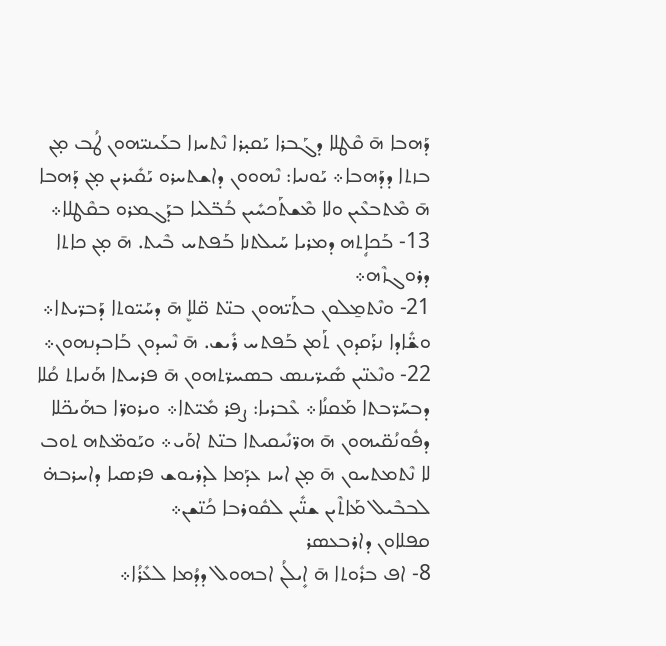ܕܰܗܒܐ ܗ̄ ܩܶܛܠܐ ܕܓܰܒܪܐ ܝܰܩܝ̣ܪܐ ܢܶܬܚܙܐ ܒܥܰܝܢܝ̈ܗܘܢ ܛܳܒ ܡ̣ܢ ܒܙܬܐ ܕܕܰܗܒܐ܀ ܝܰܘܢܝܐ: ܢܶܗܘܘܢ ܕܐܫܬܚܪܘ ܝܰܩܺܝܪܝܢ ܡ̣ܢ ܕܰܗܒܐ ܗ̄ ܡܶܬܒܥܶܝܢ ܘܠܐ ܡܶܫܬܰܟܚܺܝܢ ܒܳܒ̈ܠܝܐ ܒܕܰܓܡܪܘ ܒܩܶܛܠܐ܀
13- ܒܰܟܐܴܬܗ ܕܡܪܝܐ ܚܰܝܠܬܢܐ ܒܰܦܬܚ ܒܶܝܬ. ܗ̄ ܡ̣ܢ ܟܐܬܐ ܕܪܘܓܙܶܗ܀
21- ܘܢܶܬܡ̱ܠܘܢ ܒܬܰܝ̈ܗܘܢ ܒܢ̈ܬ ܩ̈ܠܐܷ ܗ̄ ܕܚܰܝ̈ܘܬܐ ܕܰܒܪ̈ܝܬܐ܀ ܘܫ̈ܺܐܕܐ ܢܪܰܩܕܘܢ ܬܰܡܢ ܒܰܦܬܚ ܪܺܝܫ. ܗ̄ ܢܶܚܕܘܢ ܒܰܐܒܕܢܗܘܢ܀
22- ܘܢܶܥܢ̈ܝܢ ܣܺܝܪ̈ܝܢܣ ܒܣܚܪ̈ܬܗܘܢ ܗ̄ ܦܪܚܬܐ ܗܰܢܝܐܬ ܩܳܠܐ ܕܒܚܰܪ̈ܒܬܐ ܡܰܩܢܳܐ܀ ܥܶܒܪܝܐ: ܨܦܪ ܡܺܝ̈ܬܐ܀ ܘܝܪܘܪ̈ܐ ܒܗܰܝܟ̈ܠܐ ܕܦܽܘܢܳܩ̈ܝܗܘܢ ܗ̄ ܗܪ̈ܢܺܝܩܝܬܐ ܒܢ̈ܬ ܐܘܰܝ܀ ܘܝܰܘܡ̈ܬܗ ܬܘܒ ܠܐ ܢܶܬܡܬܚܘܢ ܗ̄ ܡ̣ܢ ܐܚܙ ܥܕܰܡܐ ܠܕܪܝܘܫ ܦܪܣܝܐ ܕܐܚܪܒܗ̇ ܠܒܒܶܝܠ ܡܰܐܬܶܝܢ ܫܢ̈ܺܝܢ ܠܩܽܘܪܒܐ ܟܳܢ̈ܫܢ܀
ܩܦܠܐܘܢ ܕܐܪܒܥܣܪ
8- ܐܦ ܒܪܽܘܬܐ ܗ̄ ܐܻܝܠܳܢ ܐܒܗܘܠ ܕܕܳܡܐ ܠܥܺܪܳܐ܀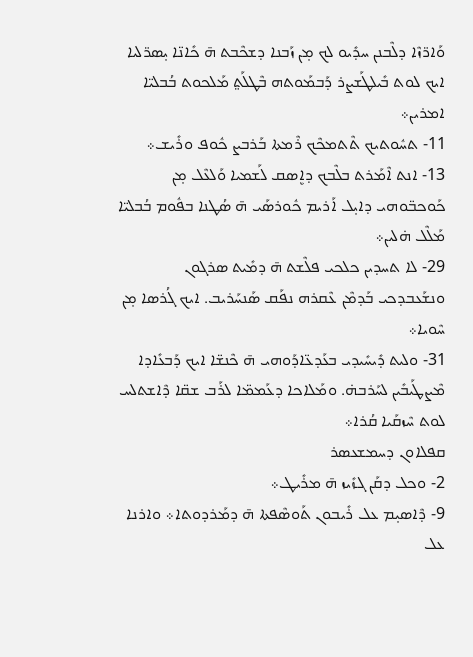ܘܰܐܪ̈ܙܶܐ ܕܠܶܒܢܢ ܚܕܺܝܘ ܠܟ ܡ̣ܢ ܙܰܒܢܐ ܕܫܟܶܒܬ ܗ̄ ܟܺܐܢ̈ܐ ܝ̣ܣܪ̈ܠܝܐ ܐܝܟ ܠܘܬ ܒܺܝܠܛܰܫܨܪ ܕܰܒܡܰܘܬܗ ܒܶܛܠܰܬ݀ ܡܰܠܟܘܬ ܒܳܒܠܝ̈ܐ ܐܡܪܝܢ܀
11- ܬܚܽܘܬܝܟ ܬܶܬܡܟܶܟ ܪܶܡܬܐ ܒܰܪܒܨ ܟܽܘܦ ܘܪܺܝܫ܀
13- ܐܢܬ ܐܶܡܰܪܬ ܒܠܶܒܟ ܕܐܷܣܩ ܠܰܫܡܝܐ ܘܰܠܥܶܠ ܡ̣ܢ ܟܰܘܟܒ̈ܘܗܝ ܕܐܝ̣ܠ ܐܰܪܝܡ ܟܽܘܪܣܰܝ ܗ̄ ܣܳܛܢܐ ܒܦܽܘܡ ܒܳܒܠܝ̈ܐ ܡܰܠܶܠ ܗ̇ܠܝܢ܀
29- ܠܐ ܬܚܕܝܢ ܟܠܟܝ ܦܠܶܫܬ ܗ̄ ܕܡܺܝܬ ܣܪܓܘܢ ܘܢܫܰܥܒܕܟܝ ܒܰܕܡܶܢ ܥܶܩܪܗ ܢܦܰܩ ܣܰܢܚܰܪܝܒ. ܐܝܟ ܓܳܪܣܐ ܡ̣ܢ ܚܶܘܝܐ܀
31- ܘܠܝܬ ܕܺܝܚܺܝܕܝ ܒܥܰܕܥ̈ܐܕܰܘܗܝ ܗ̄ ܟܶܢܫ̈ܐ ܐܝܟ ܕܰܒܥܺܐܕܐ ܡܶܨܛܰܝܒܺܝܢ ܠܚܰܪܒܗ̇. ܘܡܰܠܐܟܐ ܕܥܰܡܡ̈ܐ ܠܪܰܒ ܫܩ̈ܐ ܕܶܐܫܬܠܚ ܠܘܬ ܚܶܙܩܰܝܐ ܩܳܪܐ܀
ܩܦܠܐܘܢ ܕܚܡܫܥܣܪ
2- ܘܟܠ ܕܩܰܢ ܓܙܺܝܙ ܗ̄ ܡܪܺܝܛ܀
9- ܕܶܐܣܝ̣ܡ ܥܠ ܪܺܝܒܘܢ ܬܰܘܣܶܦܬܐ ܗ̄ ܕܡܰܪܕܘܬܐ܀ ܘܐܪܢܐ ܥܠ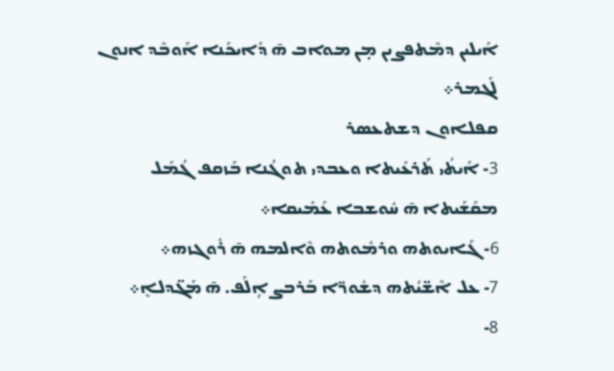ܐܰܝܠܝܢ ܕܡܶܬܦܨܝܢ ܡ̣ܢ ܡܘܐܒ ܗ̄ ܕܰܐܝܟܰܢܐ ܐܰܘܒܶܕ ܐܢܘܢ ܠܰܓܡܪ܀
ܩܦܠܐܘܢ ܕܫܬܥܣܪ
3- ܐܰܝܬܳܝ ܬܰܪܥܺܝܬܐ ܘܥܒܕܝ ܬܘܓܳܢܐ ܒܰܙܩܦ ܓܳܡܰܠ ܡܩܰܫܰܝܬܐ ܗ̄ ܚܽܘܫܒܐ ܥܰܡܺܝܩܐ܀
6- ܓܰܐܝܘܬܗ ܘܪܡܽܘܬܗ ܘܶܐܠܡܗ ܗ̄ ܪܽܘܓܙܗ܀
7- ܥܠ ܐܶܫ̈ܝܳܬܗ ܕܫܽܘܪ̈ܐ ܒܰܪܒܨ ܐܴܠܰܦ. ܗ̄ ܡܰܓ̈ܕܠܐܷ܀
8-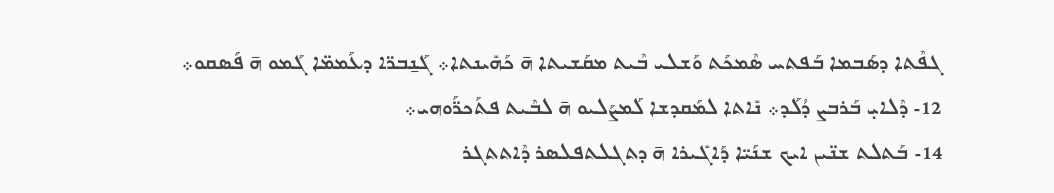ܓܦܶܬܐ ܕܣܰܒܡܐ ܒܰܦܬܚ ܣܶܡܟܰܬ ܘܰܫܠܝ ܒܶܝܬ ܡܩܰܫܝܬܐ ܗ̄ ܟܰܗܺܝܢܬܐ܀ ܓܰܢ̱ܒܪ̈ܐ ܕܥܰܡܡ̈ܐ ܓܰܡܘ ܗ̄ ܦܰܣܩܘ܀
12- ܕܶܠܐܝ̣ ܒܰܪܒܨ ܕܳܠܰܕ܀ ܢܺܐܬܐ ܠܡܰܩܕܫܐ ܠܰܡܨܰܠܝܘ ܗ̄ ܠܒܶܝܬ ܦܬܰܟܪ̈ܰܘܗܝ܀
14- ܒܰܬܠܬ ܫܢ̈ܝܢ ܐܝܟ ܫܢܰܝ̈ܐ ܕܰܐܓܺܝܪܐ ܗ̄ ܕܬܓܠܬܦܠܣܪ ܕܶܐܬܬܓܪ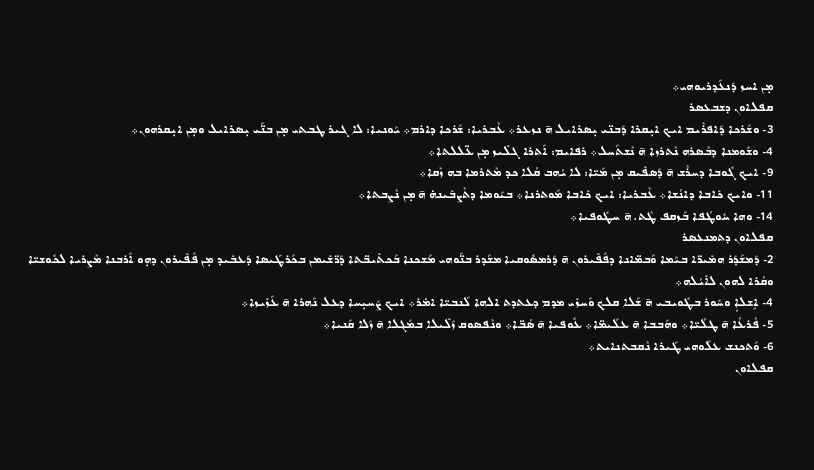ܡ̣ܢ ܐܚܙ ܕܰܢܥܰܕܪܝܘܗܝ܀
ܩܦܠܐܘܢ ܕܫܒܥܣܪ
3- ܘܫܰܪܟܐ ܕܰܐܦܪܶܝܡ ܐܝܟ ܐܝ̣ܩܪܐ ܕܰܒܢ̈ܝ ܝ̣ܣܪܐܝܠ ܗ̄ ܢܙܥܪ܀ ܥܶܒܪܝܐ: ܫܰܪܟܐ ܕܐܪܡ܀ ܝܰܘܢܝܐ: ܠܐ ܓܝܪ ܛܒܬܝ ܡ̣ܢ ܒܢ̈ܰܝ ܝ̣ܣܪܐܝܠ ܘܡ̣ܢ ܐܝ̣ܩܪܗܘܢ܀
4- ܘܫܽܘܡܢܐ ܕܒܶܣܪܗ ܢܶܬܪܙܐ ܗ̄ ܢܶܫܬܰܚܠ܀ ܪܦܐܝܡ: ܐܰܬܪܐ ܓܠܺܝܙ ܡ̣ܢ ܥ̈ܠܠܬܐ܀
9- ܐܝܟ ܓܽܘܒܐ ܕܚܪܶܫ ܗ̄ ܕܰܣܦܺܝܩ ܡ̣ܢ ܡܰܝ̈ܐ: ܠܐ ܝܳܗܒ ܩܳܠܐ ܟܕ ܡܶܬܪܡܐ ܒܗ ܙܶܩܐ܀
11- ܘܐܝܟ ܟܺܐܒܐ ܕܐܢܳܫܐ܀ ܥܶܒܪܝܐ: ܐܝܟ ܟܺܐܒܐ ܡܰܘܬܪܢܐ܀ ܒܝܰܘܡܐ ܕܬܶܨܒܺܝܢܗ̇ ܗ̄ ܡ̣ܢ ܢܶܨܒܬܐ܀
14- ܘܗܐ ܚܽܘܛܳܦܐ ܒܰܙܩܦ ܛܶܬ. ܗ̄ ܚܛܽܘܦܝܐ܀
ܩܦܠܐܘܢ ܕܬܡܢܥܣܪ
2- ܕܰܡܫܰܕܰܪ ܗܡܺܝܪ̈ܐ ܒܝܰܡܐ ܘܰܒܡ̈ܐܢܐ ܕܦܰܦܺܝܪܘܢ ܗ̄ ܕܰܪܡܣܽܘܩܝܐ ܡܫܰܕܪ ܒܢ̈ܰܘܗܝ ܡܰܫܟܢܐ ܒܰܟܬܺܝܒ̈ܬܐ ܕܰܪ̈ܫܺܝܡܢ ܒܟܰܪܛܰܝܣܐ ܕܰܥܒܺܝܕ ܡ̣ܢ ܦܰܦܺܝܪܘܢ ܕܗ̣ܘ ܐܰܪܒܢܐ ܡܶܨܪܝܐ ܠܟܽܘܫܝ̈ܐ ܘܩܳܪܐ ܠܗܘܢ ܠܐܺܝܳܠܗ܀
4- ܐܱܫܠܐܴ ܘܚܽܘܪ ܒܛܽܘܝܒܝ ܗ̄ ܫܰܠܐ ܩܠܟ ܘܰܚܙܺܝ ܡܕܡ ܕܥܬܕܬ ܐܠܗܐ ܠܰܢܒܝ̈ܐ ܐܡ̇ܪ܀ ܐܝܟ ܨܰܚܝ̣ܚܐ ܕܥܠ ܢܰܗܪܐ ܗ̄ ܥܰܙܺܝܙܐ܀
5- ܦܶܪܥܳܐ ܗ̄ ܛܠܳܝ̈ܐ܀ ܘܗܰܒܒܐ ܗ̄ ܥܠܰܝܡ̈ܐ܀ ܥܽܘܦܝܐ ܗ̄ ܣܳܒ̈ܐ܀ ܘܢܶܦܣܘܩ ܙܰܠܺܝܠܐ ܒܡܰܓܠܐ ܗ̄ ܙܰܠܐ ܩܰܢܝܐ܀
6- ܘܰܬܟܢܫ ܥܠܰܘܗܝ ܛܰܝܪܐ ܢܶܩܒܬܢܐܝܬ܀
ܩܦܠܐܘܢ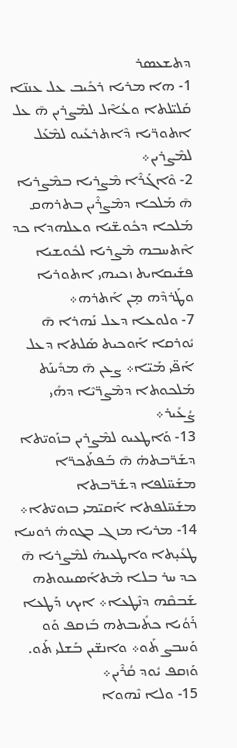ܕܬܫܥܣܪ
1- ܗܐ ܡܪܝܐ ܪܟܺܝܒ ܥܠ ܥܢܢ̈ܐ ܩܰܠܝ̈ܠܬܐ ܘܥܳܐܶܠ ܠܡܶܨܪܝܢ ܗ̄ ܥܠ ܐܬܘܪ̈ܝܐ ܕܶܐܬܪܥܺܝܘ ܠܡܶܥܰܠ ܠܡܶܨܪܝܢ܀
2- ܘܶܐܓܰܪܶܐ ܡܶܨܪܝܐ ܒܡܶܨܪܝܐ ܗ̄ ܡܰܠܟܐ ܕܡܶܨܪܶܝܢ ܒܬܪܗܩ ܡܰܠܟܐ ܕܟܽܘܫ̈ܝܐ ܘܥܠܗܕܐ ܟܕ ܐܶܬܚܒܗ ܡܶܨܪܝܐ ܠܟܽܘܫܝܐ ܦܫܺܝܩܐܝܬ ܙܟܝܗܝ ܐܬܘܪܝܐ ܘܛܰܪܕܶܗ ܡ̣ܢ ܐܰܬܪܗ܀
7- ܘܠܘܥܐ ܕܥܠ ܢܰܗܪܐ ܗ̄ ܝܽܘܪܩܐ ܐܰܘܟܝܬ ܣܰܠܬܐ ܕܥܠ ܐܰܦ̈ܝ ܡܰܝ̈ܐ܀ ܨܥܢ ܗ̄ ܡܕܺܝܢܰܬ ܡܰܠܟܘܬܐ ܕܡܶܨܪ̈ܝܶܐ ܕܗܺܝ ܨܳܥܺܝܪ܀
13- ܘܰܐܛܥܝܘ ܠܡܶܨܪܝܢ ܒܙܰܘܝ̈ܬܐ ܕܫܰܪ̈ܒܬܗ̇ ܗ̄ ܒܰܦܬܰܟܪ̈ܐ ܡܫܰܚ̈ܠܦܐ ܕܫܰܪ̈ܒܬܐ ܡܫܰܚ̈ܠܦܬܐ ܐܰܩܝ̈ܡܝ ܒܙܘܝ̈ܬܐ܀
14- ܡܪܝܐ ܡܙܓ ܒܓܘܗ̇ ܪܘܚܐ ܛܥܺܝ̣ܬܐ ܘܐܛܥܝܗ̇ ܠܡܶܨܪܝܐ ܗ̄ ܟܕ ܚܪ ܒܠܐ ܡܶܬܐܰܣܝܢܘܬܗ ܫܰܒܩܶܗ ܕܢܶܛܥܐ܀ ܐܝܟ ܕܰܛܥܐ ܪܰܘܳܝܐ ܟܬܺܝܒܬܗ ܒܰܙܩܦ ܘܰܘ ܘܰܚܒܨ ܬܰܘ܀ ܘܐܢܫ̈ܝܢ ܒܰܫܠܝ ܬܰܘ. ܘܰܙܩܦ ܝܽܘܕ ܩܳܪܶܝܢ܀
15- ܘܠܐ ܢܶܗܘܐ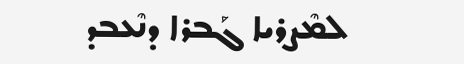ܠܡܶܨܪܝܐ ܓܰܒܪܐ ܕܢܶܥܒܕ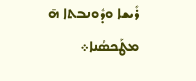ܪܺܝܫܐ ܘܕܽܘܢܒܬܐ ܗ̄ ܡܛܰܟܣܳܢܐ܀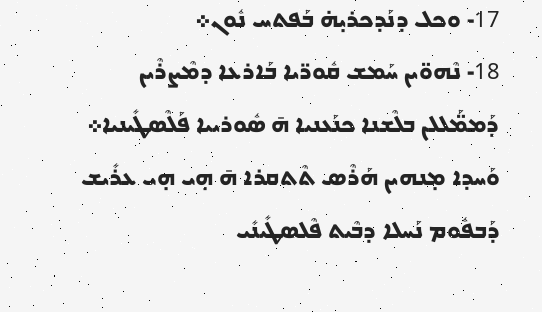17- ܘܟܠ ܕܢܰܕܟܪܝ̣ܗ̇ ܒܰܦܬܚ ܢܽܘܢ܀
18- ܢܶܗܘ̈ܝܢ ܚܰܡܫ ܩܽܘܪ̈ܝܐ ܒܰܐܪܥܐ ܕܡܶܨܪܶܝܢ ܕܰܡܡ̈ܰܠܠܢ ܒܠܶܫܢܐ ܟܢܰܥܢܝܐ ܗ̄ ܣܽܘܪܝܝܐ ܦܰܠܶܣܛܺܝܢܝܐ܀ ܘܰܚܕܐ ܡ̣ܢܗܝܢ ܗܰܪܶܣ ܬܶܬܩܪܐ ܗ̄ ܗ̣ܝ ܗ̣ܝ ܥܪܺܝܫ ܕܰܒܦܽܘܡ ܢܰܚܠܐ ܕܒܶܝܬ ܦܶܠܣܛܺܝܢܺܝ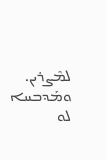ܠܡܶܨܪܝܢ. ܘܡܰܕܒܚܐ ܠܘ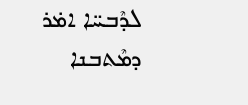ܠܕܶܒܚ̈ܐ ܐܡ̇ܪ ܕܡܶܬܒܢܐ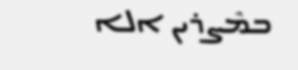ܒܡܶܨܪܝܢ ܐܠܐ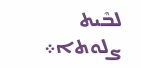ܠܒܶܝܬ ܨܠܘܬܐ܀